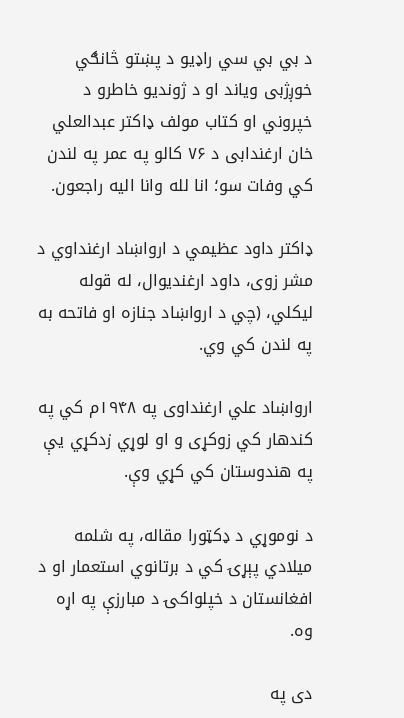د بي بي سي راډیو د پښتو څانګي خوږژبی وياند او د ژونديو خاطرو د خپروني او کتاب مولف ډاکتر عبدالعلي خان ارغندابی د ۷۶ کالو په عمر په لندن کي وفات سو؛ انا لله وانا الیه راجعون.

ډاکتر داود عظيمي د ارواښاد ارغنداوي د مشر زوی، داود ارغنديوال، له قوله ليکلي، (چي د ارواښاد جنازه او فاتحه به په لندن کي وي.

ارواښاد علي ارغنداوی په ۱۹۴۸م کي په کندهار کي زوکړی و او لوړي زدکړي يې په هندوستان کي کړي وې.

د نوموړي د ډکټورا مقاله، په شلمه ميلادي پېړۍ کي د برتانوي استعمار او د افغانستان د خپلواکۍ د مبارزې په اړه وه.

دی په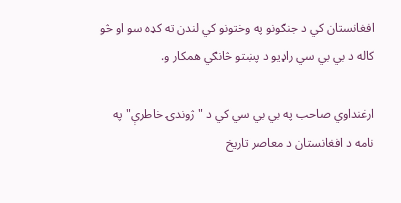افغانستان کي د جنګونو په وختونو کي لندن ته کډه سو او څو کاله د بي بي سي راډیو د پښتو څانګي همکار و.

ارغنداوي صاحب په بي بي سي کي د "ژوندۍ خاطرې" په نامه د افغانستان د معاصر تاريخ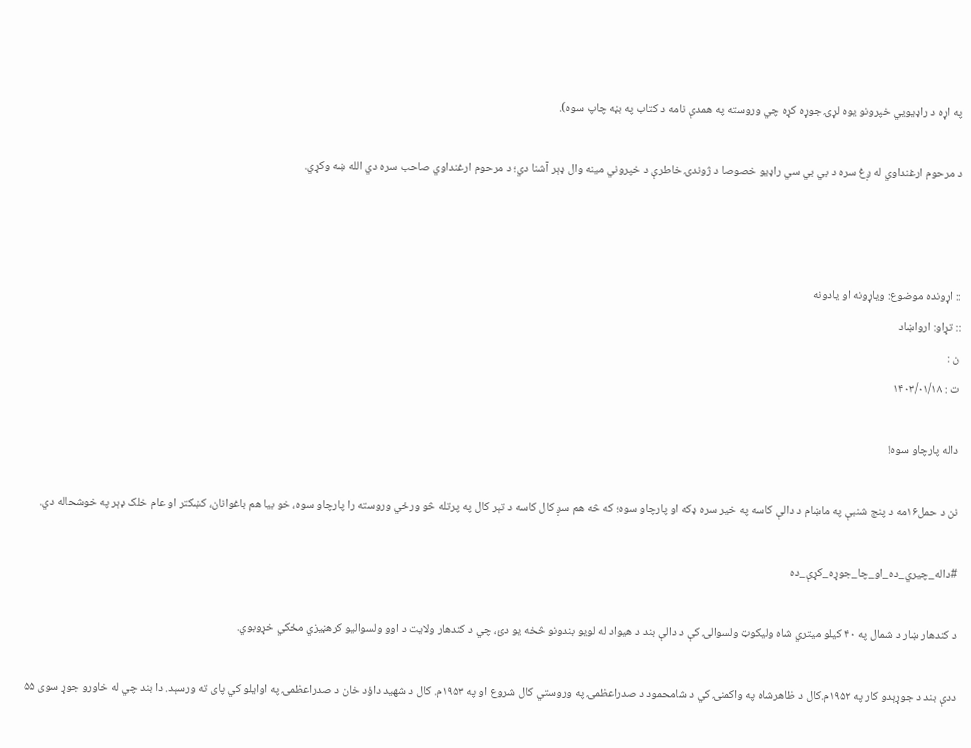په اړه د راډیويي خپرونو يوه لړۍ جوړه کړه چي وروسته په همدې نامه د کتاب په بڼه چاپ سوه).

د مرحوم ارغنداوي له ږغ سره د بي بي سي راډيو خصوصا د ژوندۍ خاطرې د خپروني مينه وال ډېر آشنا دي؛ د مرحوم ارغنداوي صاحب سره دي الله ښه وکړي.



:: اړونده موضوع: ویاړونه او یادونه
:: تړاو: ارواښاد
ن :
ت : ۱۴۰۳/۰۱/۱۸

داله پارچاو سوه!

نن د حمل۱۶مه د پنج شنبې په ماښام د‌ دالې کاسه په خير سره ډکه او پارچاو سوه؛ که څه هم سږ کال کاسه د تېر کال په پرتله څو ورځي وروسته را پارچاو سوه، خو بيا هم باغوانان، کښکتر او عام خلک ډېر په خوشحاله دي.

#داله_چيري_ده_او_چا_جوړه_کړې_ده

د کندهار ښار د شمال په ۴۰ کیلو میتري شاه وليکوټ ولسوالۍ کې د دالې بند د هيواد له لويو بندونو څخه يو دئ، چي د کندهار ولایت د اوو ولسوالیو کرهڼيزي مځکي خړوبوي.

ددې بند د جوړېدو کار په ۱۹۵۲م.کال د ظاهرشاه په واکمنۍ کي د شامحمود د صدراعظمۍ په وروستي کال شروع او په ۱۹۵۳م. کال د شهيد داؤد خان د صدراعظمۍ په اوايلو کي پای ته ورسېد. دا بند چي له خاورو جوړ سوی ۵۵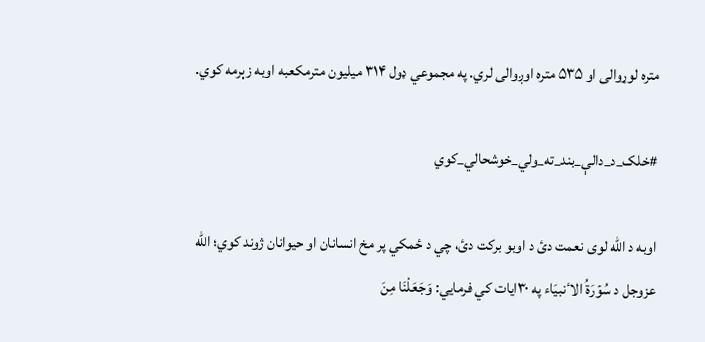متره لوړوالی او ۵۳۵ متره اوږوالی لري. په مجموعي ډول ۳۱۴ میلیون مترمکعبه اوبه زېرمه کوي.

#خلک_د_دالې_بند_ته_ولي_خوشحالي_کوي

اوبه د الله لوی نعمت دئ د اوبو برکت دئ، چي د ځمکي پر مخ انسانان او حيوانان ژوند کوي؛ الله عزوجل د سُوۡرَةُ الاٴنبیَاء په ۳۰ايات کي فرمايي: وَجَعَلْنَا مِنَ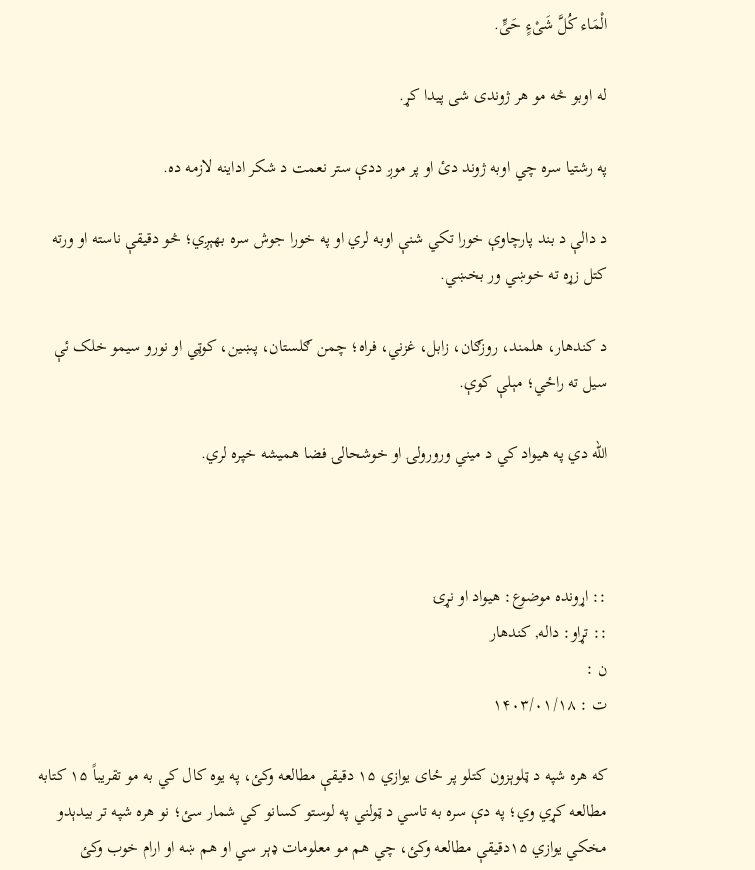الْمَاء کُلَّ شَیْءٍ حَیٍّ.

له اوبو څه مو هر ژوندى شى پيدا کړ.

په رشتيا سره چي اوبه ژوند دئ او پر موږ ددې ستر نعمت د شکر اداينه لازمه ده.

د دالې د بند پارچاوې خورا تکي شنې اوبه لري او په خورا جوش سره بهېږي؛ څو دقيقې ناسته او ورته کتل زړه ته خوښي ور بخښي.

د کندهار، هلمند، روزګان، زابل، غزني، فراه؛ چمن ګلستان، پښين، کوټي او نورو سيمو خلک ئې سيل ته راځي؛ مېلې کوې.

الله دي په هيواد کي د ميني ورورولۍ او خوشحالۍ فضا هميشه خپره لري.



:: اړونده موضوع: هیواد او نړۍ
:: تړاو: داله, کندهار
ن :
ت : ۱۴۰۳/۰۱/۱۸

که هره شپه د ټلوېزون کتلو پر ځای يوازي ۱۵ دقيقې مطالعه وکئ، په يوه کال کي به مو تقريباً ۱۵ کتابه مطالعه کړي وي؛ په دې سره به تاسي د ټولني په لوستو کسانو کي شمار سئ؛ نو هره شپه تر بيدېدو مخکي يوازي ۱۵دقيقې مطالعه وکئ، چي هم مو معلومات ډېر سي او هم ښه او ارام خوب وکئ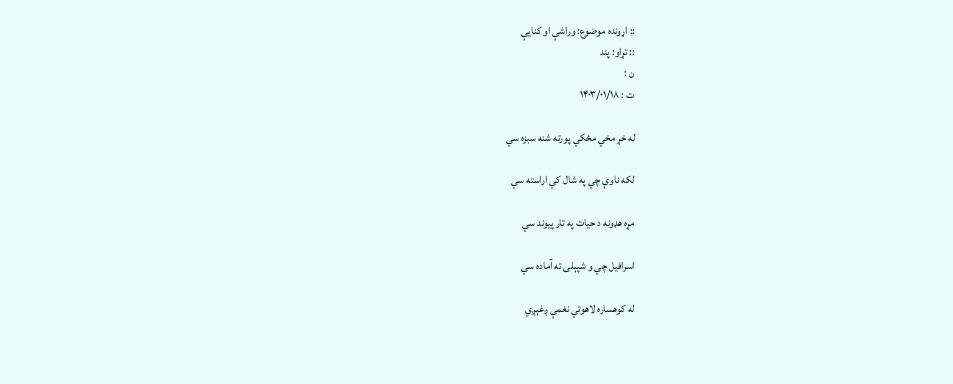:: اړونده موضوع: وراشې او کنايې
:: تړاو: پند
ن :
ت : ۱۴۰۳/۰۱/۱۸

له خړ مخي مځکي پورته شنه سبزه سي

لکه ناوې چي په شال کي اراسته سي

مړه هډونه د حيات په تار پيوند سي

اسرافيل چي و شپېلۍ ته آماده سي

له کوهساره لاهوتي نغمې ږغېږي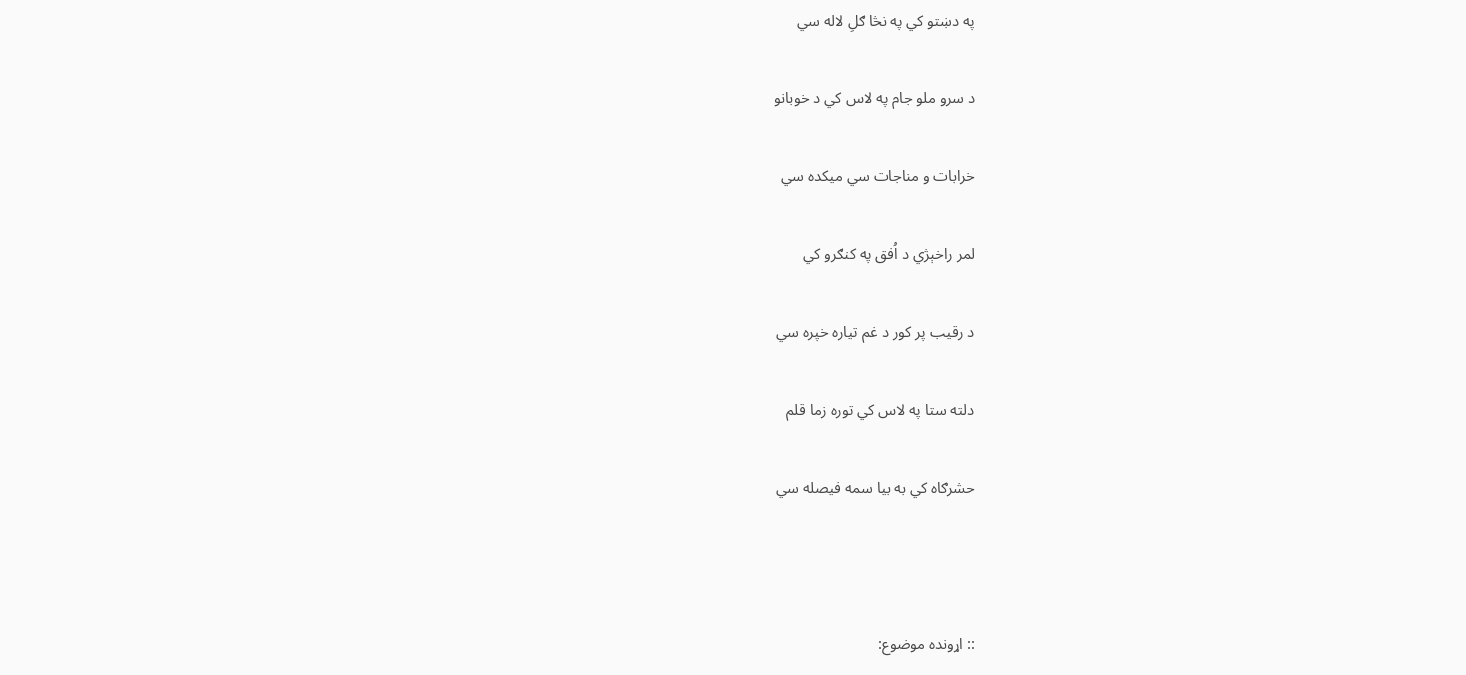په دښتو کي په نڅا ګلِ لاله سي

د سرو ملو جام په لاس کي د خوبانو

خرابات و مناجات سي ميکده سي

لمر راخېژي د اُفق په کنګرو کي

د رقيب پر کور د غم تياره خپره سي

دلته ستا په لاس کي توره زما قلم

حشرګاه کي به بيا سمه فيصله سي



:: اړونده موضوع: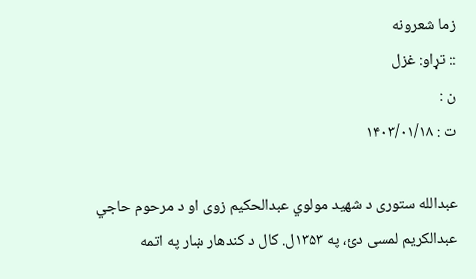زما شعرونه
:: تړاو: غزل
ن :
ت : ۱۴۰۳/۰۱/۱۸

عبدالله ستوری د شهید مولوي عبدالحکیم زوی او د مرحوم حاجي عبدالکریم لمسی دئ، په ۱۳۵۳ل. کال د کندهار ښار په اتمه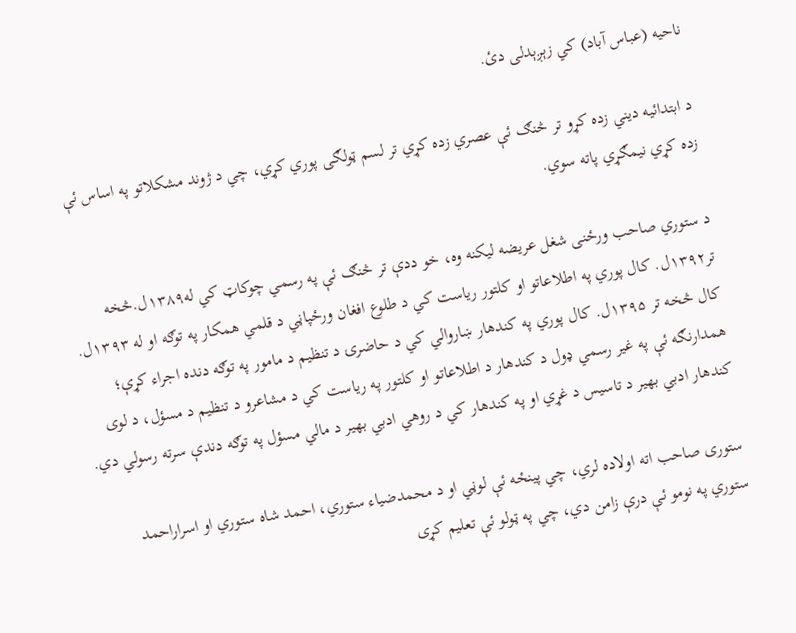ناحیه (عباس آباد) کي زېږېدلی دئ.

د ابتدائیه دیني زده کړو تر څنګ ئې عصري زده کړي تر لسم ټولګی پوري کړي، چي د ژوند مشکلاتو په اساس ئې زده کړي نیمګړي پاته سوي.

د ستوري صاحب ورځنی شغل عریضه لیکنه وه، خو ددې تر څنګ ئې په رسمي چوکاټ کي له۱۳۸۹ل.څخه تر۱۳۹۲ل. کال پوري په اطلاعاتو او کلتور ریاست کي د طلوع افغان ورځپاڼي د قلمي همکار په توګه او له ۱۳۹۳ل. کال څخه تر ۱۳۹۵ل. کال پوري په کندهار ښاروالي کي د حاضرۍ د تنظیم د مامور په توګه دنده اجراء کړې؛ همدارنګه ئې په غیر رسمي ډول د کندهار د اطلاعاتو او کلتور په ریاست کي د مشاعرو د تنظیم د مسؤل، د لوی کندهار ادبي بهیر د تاسیس د غړي او په کندهار کي د روهي ادبي بهیر د مالي مسؤل په توګه دندې سرته رسولي دي.

ستوری صاحب اته اولاده لري، چي پینځه ئې لوڼي او د محمدضیاء ستوري، احمد شاه ستوري او اسراراحمد ستوري په نومو ئې درې زامن دي، چي په ټولو ئې تعلیم کړی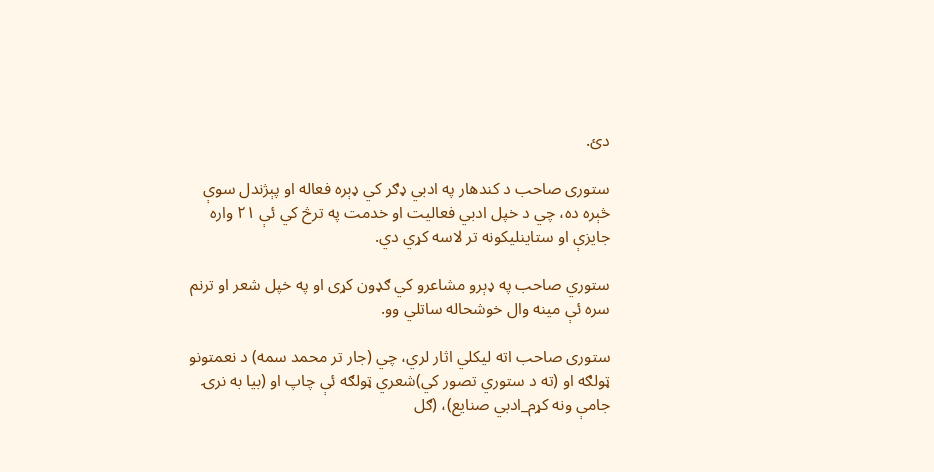دئ.

ستوری صاحب د کندهار په ادبي ډګر کي ډېره فعاله او پېژندل سوې څېره ده، چي د خپل ادبي فعالیت او خدمت په ترڅ کي ئې ۲۱ واره جایزې او ستاینلیکونه تر لاسه کړي دي.

ستوري صاحب په ډېرو مشاعرو کي ګډون کړی او په خپل شعر او ترنم سره ئې مینه وال خوشحاله ساتلي وو.

ستوری صاحب اته لیکلي اثار لري، چي (جار تر محمد سمه) د نعمتونو ټولګه او (ته د ستوري تصور کي)شعري ټولګه ئې چاپ او (بیا به نرۍ جامې ونه کړم_ادبي صنایع)، (ګل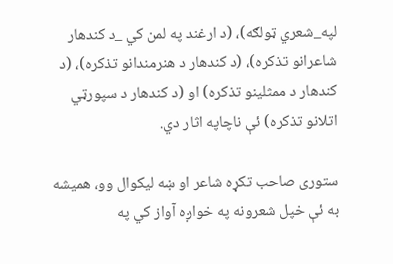لپه_شعري ټولګه)، (د ارغند په لمن کي _د کندهار شاعرانو تذکره)، (د کندهار د هنرمندانو تذکره)، (د کندهار د ممثلینو تذکره) او (د کندهار د سپورټي اتلانو تذکره) ئې ناچاپه اثار دي.

ستوری صاحب تکړه شاعر او ښه لیکوال وو، همیشه به ئې خپل شعرونه په خواږه آواز کي په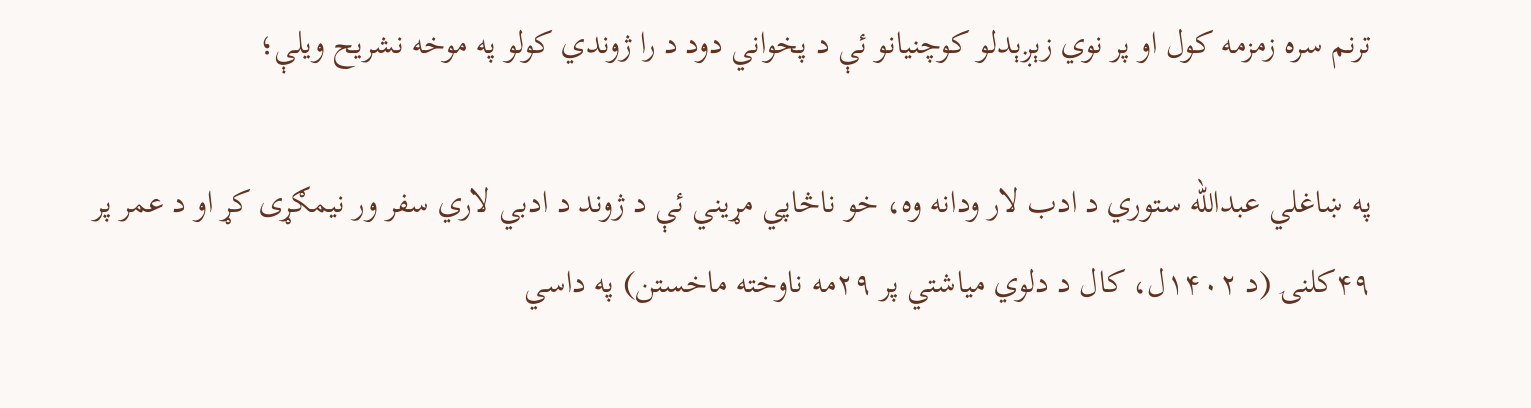ترنم سره زمزمه کول او پر نوي زېږېدلو کوچنیانو ئې د پخواني دود د را ژوندي کولو په موخه نشریح ویلې؛

په ښاغلي عبدالله ستوري د ادب لار ودانه وه، خو ناڅاپي مړيني ئې د ژوند د ادبي لاري سفر ور نیمګړی کړ او د عمر پر ۴۹کلنۍ (د ۱۴۰۲ل، کال د دلوي میاشتي پر ۲۹مه ناوخته ماخستن) په داسي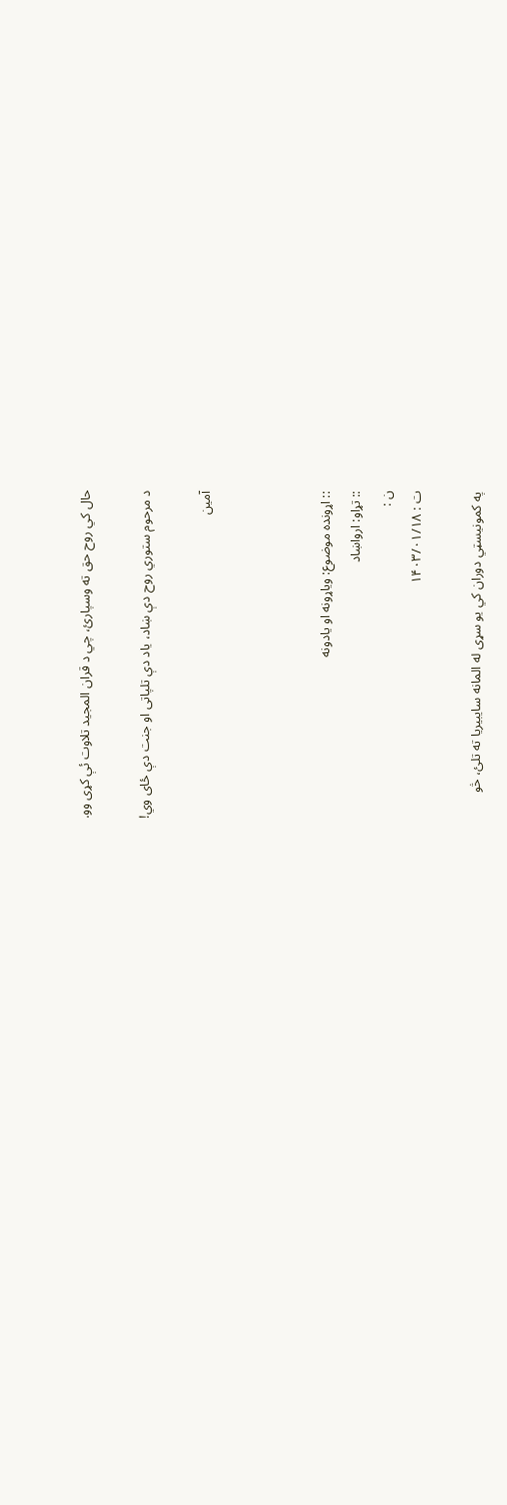حال کي روح حق ته وسپارئ، چي د قران المجید تلاوت ئې کړی وو.

د مرحوم ستوري روح دې ښاد، یاد دې تلپاتی او جنت دې ځای وي!

آمين



:: اړونده موضوع: ویاړونه او یادونه
:: تړاو: ارواښاد
ن :
ت : ۱۴۰۳/۰۱/۱۸

په کمونيسټي دوران کي يو سړی له المانه سايبيريا ته تلئ، څو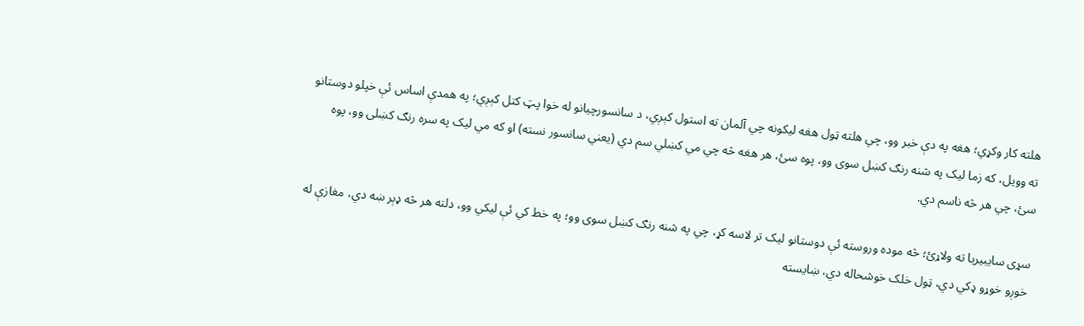هلته کار وکړي؛ هغه په دې خبر وو، چي هلته ټول هغه ليکونه چي آلمان ته استول کېږي، د سانسورچيانو له خوا پټ کتل کېږي؛ په همدې اساس ئې خپلو دوستانو ته وويل، که زما ليک په شنه رنګ کښل سوی وو، پوه سئ، هر هغه څه چي مي کښلي سم دي (يعني سانسور نسته) او که مي ليک په سره رنګ کښلی وو، پوه سئ، چي هر څه ناسم دي.

سړی سايبيريا ته ولاړئ؛ څه موده وروسته ئې دوستانو ليک تر لاسه کړ، چي په شنه رنګ کښل سوی وو؛ په خط کي ئې ليکي وو، دلته هر څه ډېر ښه دي، مغازې له خوږو خوړو ډکي دي، ټول خلک خوشحاله دي، ښايسته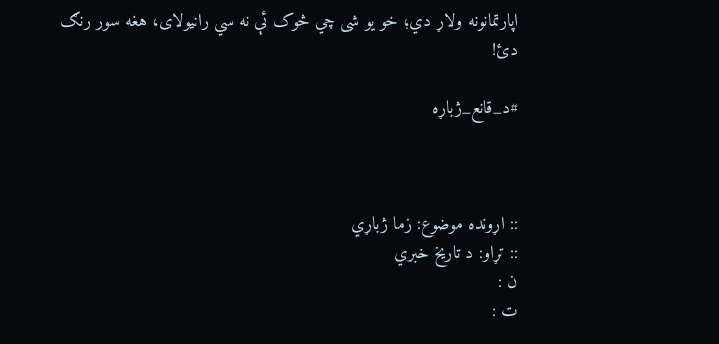اپارتمانونه ولاړ دي؛ خو يو شی چي څوک ئې نه سي رانيولای، هغه سور رنګ دئ!

#د_قانع_ژباړه



:: اړونده موضوع: زما ژباړي
:: تړاو: د تاریخ خبري
ن :
ت :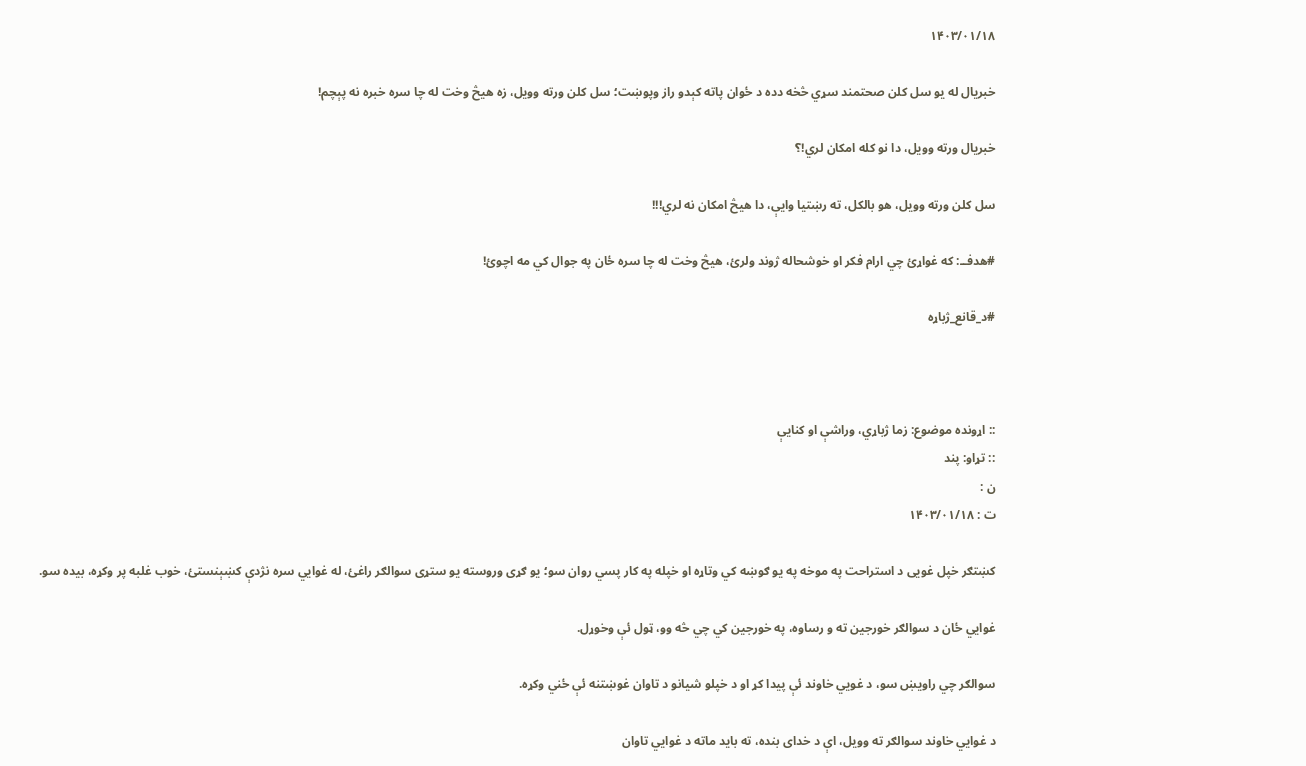۱۴۰۳/۰۱/۱۸

خبريال له يو سل کلن صحتمند سړي څخه دده د ځوان پاته کېدو راز وپوښت؛ سل کلن ورته وويل، زه هيڅ وخت له چا سره خبره نه پېچم!

خبريال ورته وويل، دا نو کله امکان لري!؟

سل کلن ورته وويل، هو بالکل، ته رښتيا وايې، دا هيڅ امکان نه لري!!!

#هدفــ: که غواړئ چي ارام فکر او خوشحاله ژوند ولرئ، هيڅ وخت له چا سره ځان په جوال کي مه اچوئ!

#د_قانع_ژباړه



:: اړونده موضوع: زما ژباړي، وراشې او کنايې
:: تړاو: پند
ن :
ت : ۱۴۰۳/۰۱/۱۸

کښتګر خپل غويی د استراحت په موخه په يو ګوښه کي وتاړه او خپله په کار پسي روان سو؛ يو ګړی وروسته يو ستړی سوالګر راغئ، له غوايي سره نژدې کښېنستئ، خوب غلبه پر وکړه، بيده سو.

غوايي ځان د سوالګر خورجين ته و رساوه، په خورجين کي چي څه وو، ټول ئې وخوړل.

سوالګر چي راويښ سو، د غويي خاوند ئې پيدا کړ او د خپلو شيانو د تاوان غوښتنه ئې ځني وکړه.

د غوايي خاوند سوالګر ته وويل، اې د خدای بنده، ته بايد ماته د غوايي تاوان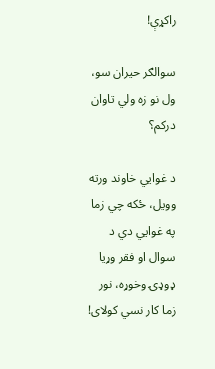راکړې!

سوالګر حيران سو، ول نو زه‌ ولي تاوان درکم؟

د غوايي خاوند ورته وويل، ځکه چي زما په غوايي دي د سوال او فقر وړيا ډوډۍ وخوړه، نور زما کار نسي کولای!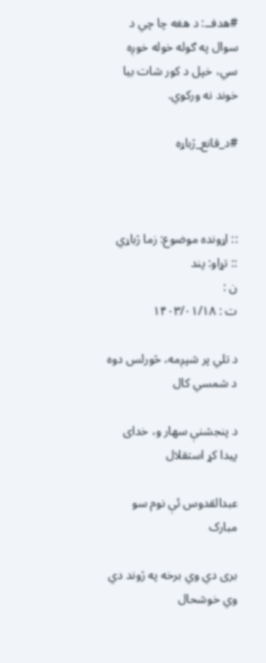#هدفــ: د هغه چا چي د سوال په ګوله خوله خوږه سي، خپل د کور شات بيا خوند نه ورکوي.

#د_قانع_ژباړه



:: اړونده موضوع: زما ژباړي
:: تړاو: پند
ن :
ت : ۱۴۰۳/۰۱/۱۸

د تلي پر شپږمه، څورلس دوه د شمسي کال

د پنجشنې سهار و، خدای پيدا کړ استقلال

عبدالقدوس ئې نوم سو مبارک

بری دي وي برخه په ژوند دي وي خوشحال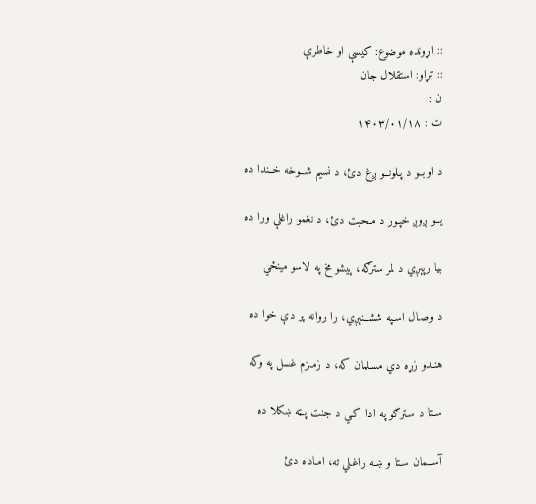:: اړونده موضوع: کیسې او خاطرې
:: تړاو: استقلال جان
ن :
ت : ۱۴۰۳/۰۱/۱۸

د اوبــو د پـلونــو ږغ دئ، د نسيم شــوخه خــندا ده

يــو ږوږ خپـور د مـحبت دئ، د نغمو راغلې ورا ده

بيا رپېږي د لمر سترګه، پيشو مخ په لاسو مينځي

د وصـال اسـپه ششــنېږي، را روانه پر دې خوا ده

هنـدو زړه دي مسـلمان که، د زمـزم غسل په وکه

سـتا د سـترګو په ادا کـي د جنت پـټه ښکلا ده

آســمان سـتا و ښـه راغـلي ته، امـاده دئ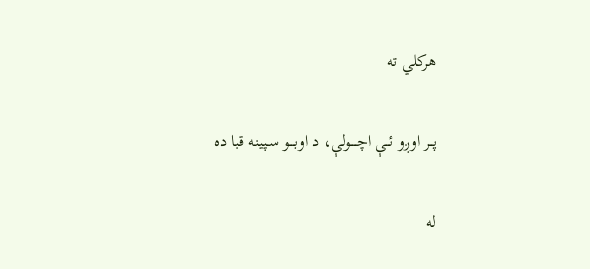هرکلي ته

پــر اوږو ئــې اچــــولې، د اوبـــو سـپينه قبا ده

له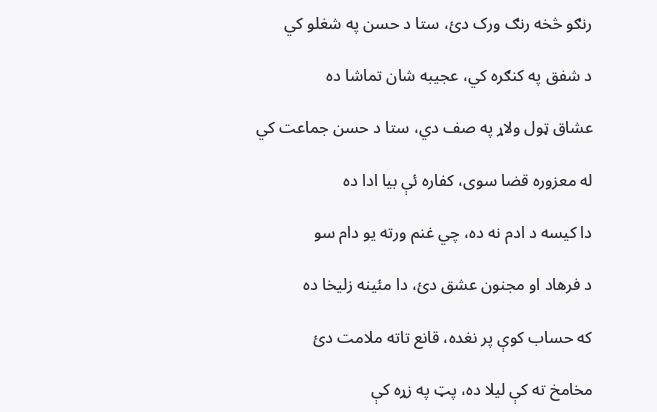رنګو څخه رنګ ورک دئ، ستا د حسن په شغلو کي

د شفق په کنګره کي، عجيبه شان تماشا ده

عشاق ټول ولاړ په صف دي، ستا د‌ حسن جماعت کي

له معزوره قضا سوی، کفاره ئې بيا ادا ده

دا کيسه د ادم نه ده، چي غنم ورته يو دام سو

د فرهاد او مجنون عشق دئ، دا مئينه زلیخا ده

که حساب کوې پر نغده، قانع تاته ملامت دئ

مخامخ ته کې ليلا ده، پټ په زړه کې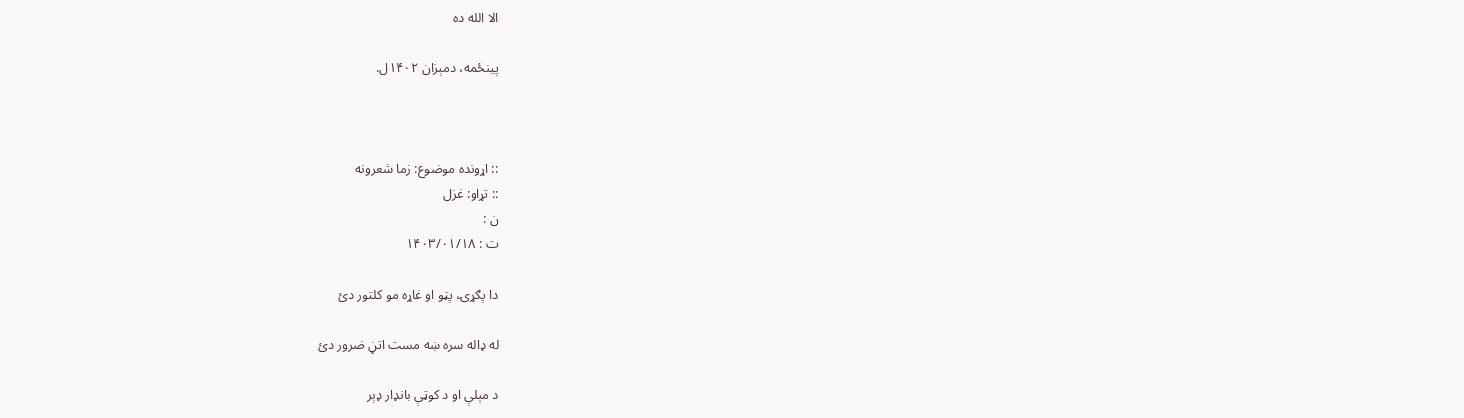الا الله ده

پينځمه، دمېزان ۱۴۰۲ل.



:: اړونده موضوع: زما شعرونه
:: تړاو: غزل
ن :
ت : ۱۴۰۳/۰۱/۱۸

دا پګړۍ، پټو او غاړه مو کلتور دئ

له ډاله سره ښه مست اتڼ ضرور دئ

د مېلې او د کوټې بانډار ډېر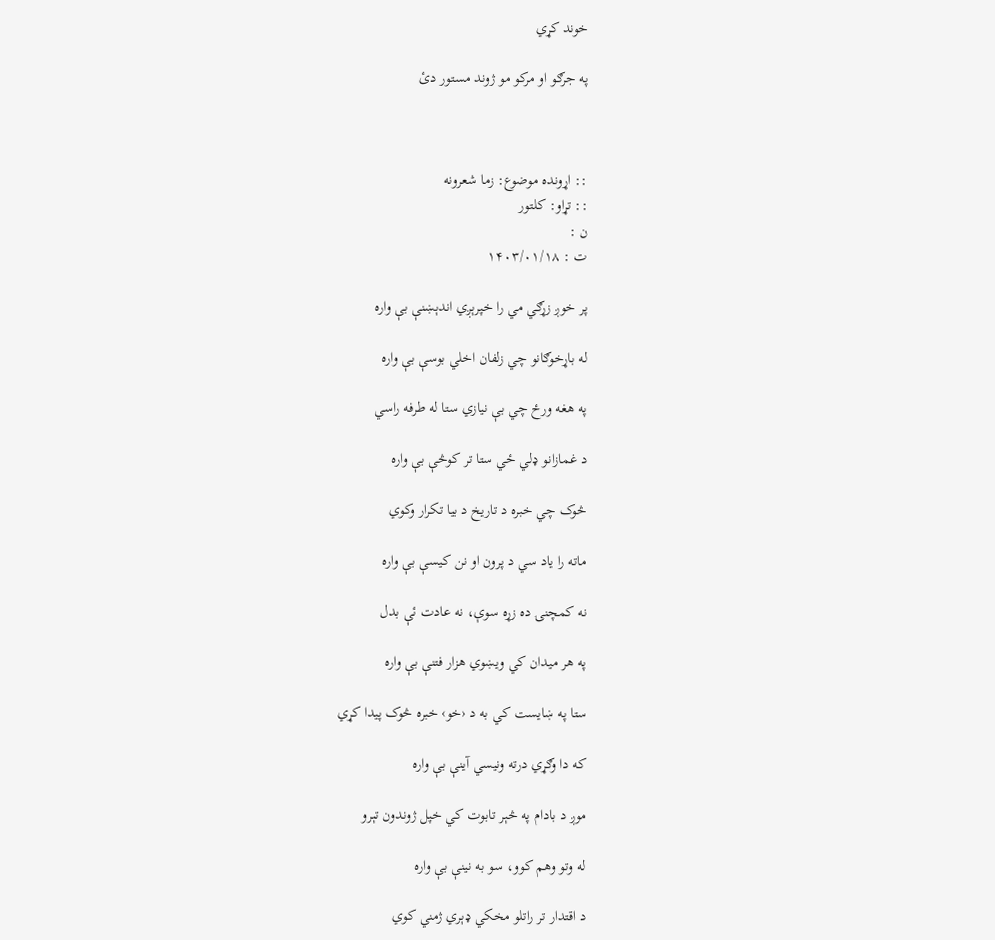خوند کړي

په جرګو او مرکو مو ژوند مستور دئ



:: اړونده موضوع: زما شعرونه
:: تړاو: کلتور
ن :
ت : ۱۴۰۳/۰۱/۱۸

پر خوږ زړګي مي را خپرېږي اندېښنې بې واره

له باړخوګانو چي زلفان اخلي بوسې بې واره

په هغه ورځ چي بې نيازي ستا له طرفه راسي

د غمازانو ډلي ځي ستا تر کوڅې بې واره

څوک چي خبره د تاريخ د بيا تکرار وکوي

ماته را ياد سي د پرون او نن کيسې بې واره

نه کمچنۍ ده زړه سوې، نه عادت ئې بدل

په هر ميدان کي ويښوي هزار فتنې بې واره

ستا په ښايست کي به د ‹خو› خبره څوک پيدا کړي

که دا وګړي درته ونيسي آينې بې واره

موږ د بادام په څېر تابوت کي خپل ژوندون تېرو

له وتو وهم کوو، سو به نينې بې واره

د اقتدار تر راتلو مخکي ډېري ژمني کوي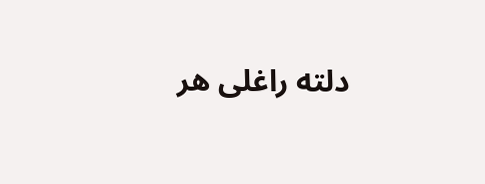دلته راغلی هر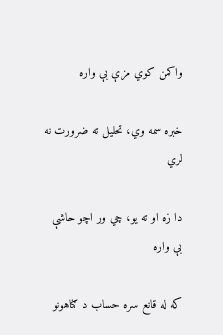واکمن کوي مزې بې واره

خبره سمه وي، تحليل ته ضرورت نه لري

دا زه او ته يو، چي ور اچو حاشې بې واره

که له قانع سره حساب د ګناهونو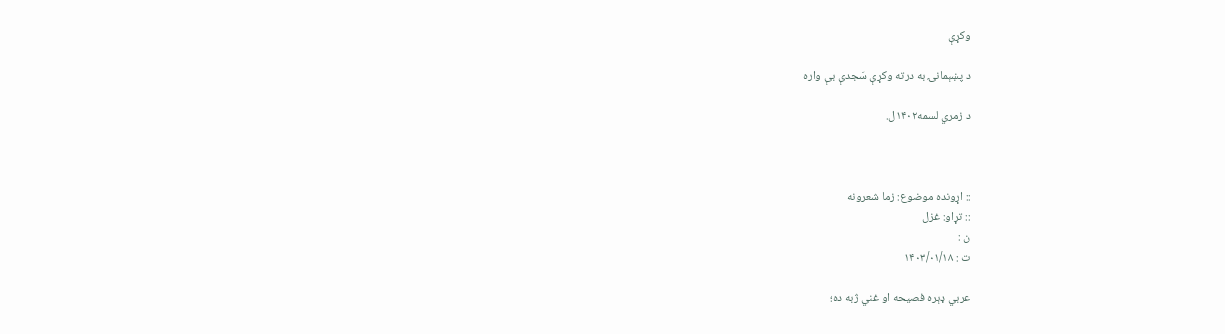وکړې

د پښېمانۍ به درته وکړې سَجدې بې واره

د زمري لسمه۱۴۰۲ل.



:: اړونده موضوع: زما شعرونه
:: تړاو: غزل
ن :
ت : ۱۴۰۳/۰۱/۱۸

عربي ډېره فصيحه او غني ژبه ده؛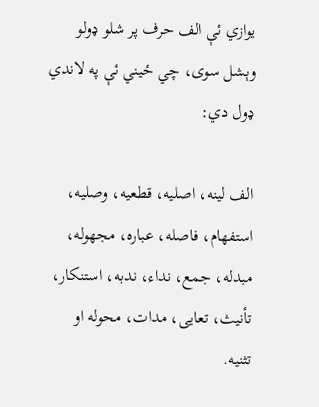يوازي ئې الف حرف پر شلو ډولو وېشل سوی، چي‌ ځيني ئې په لاندي ډول دي:

الف لینه، اصلیه، قطعیه، وصلیه، استفهام، فاصله، عباره، مجهوله، مبدله، جمع، نداء، ندبه، استنکار، تأنیث، تعایی، مدات، محوله او تثنیه.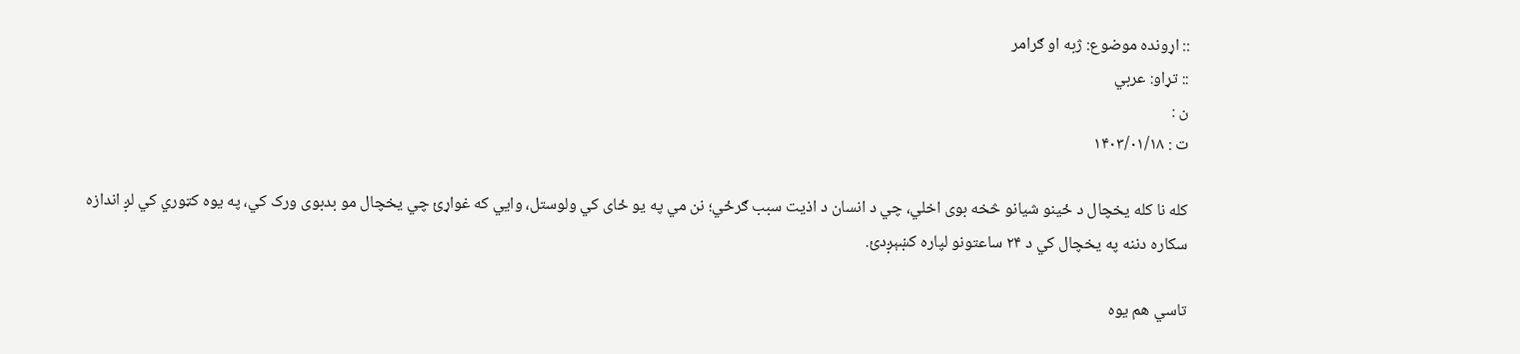:: اړونده موضوع: ژبه او ګرامر
:: تړاو: عربي
ن :
ت : ۱۴۰۳/۰۱/۱۸

کله نا کله يخچال د ځينو شيانو څخه بوی اخلي، چي د انسان د اذيت سبب ګرځي؛ نن مي په يو ځای کي ولوستل، وايي که غواړئ چي يخچال مو بدبوی ورک کي، په يوه کټوري کي لږ اندازه سکاره دننه په يخچال کي د ۲۴ ساعتونو لپاره کښېږدئ.

تاسي هم يوه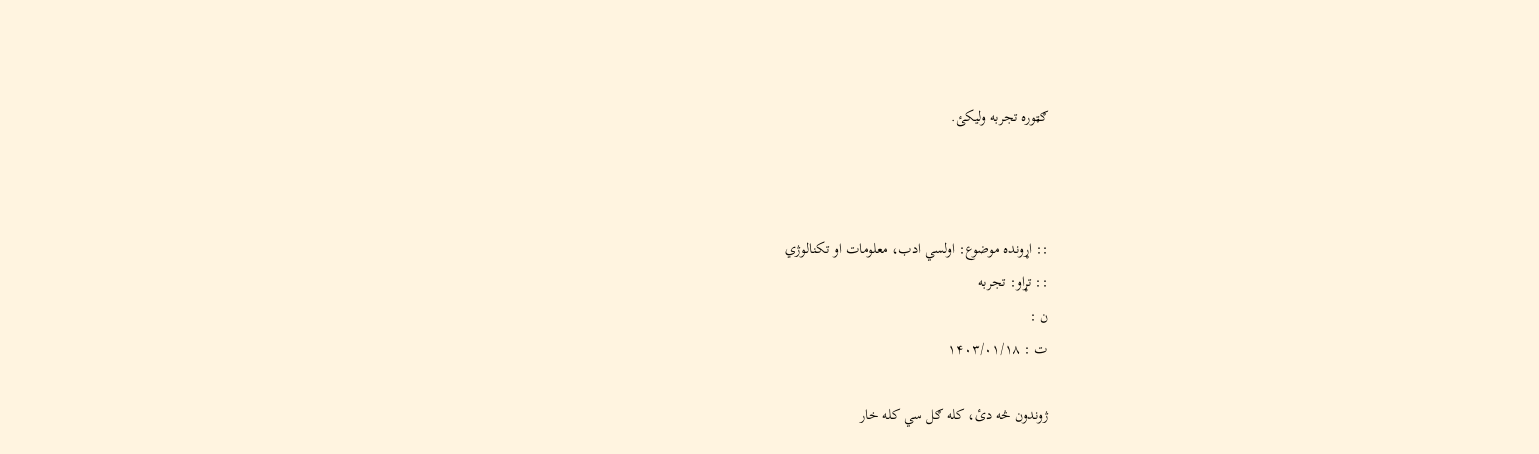ګټوره تجربه وليکئ.



:: اړونده موضوع: اولسي ادب، معلومات او تکنالوژي
:: تړاو: تجربه
ن :
ت : ۱۴۰۳/۰۱/۱۸

ژوندون څه دئ، کله ګل سي کله خار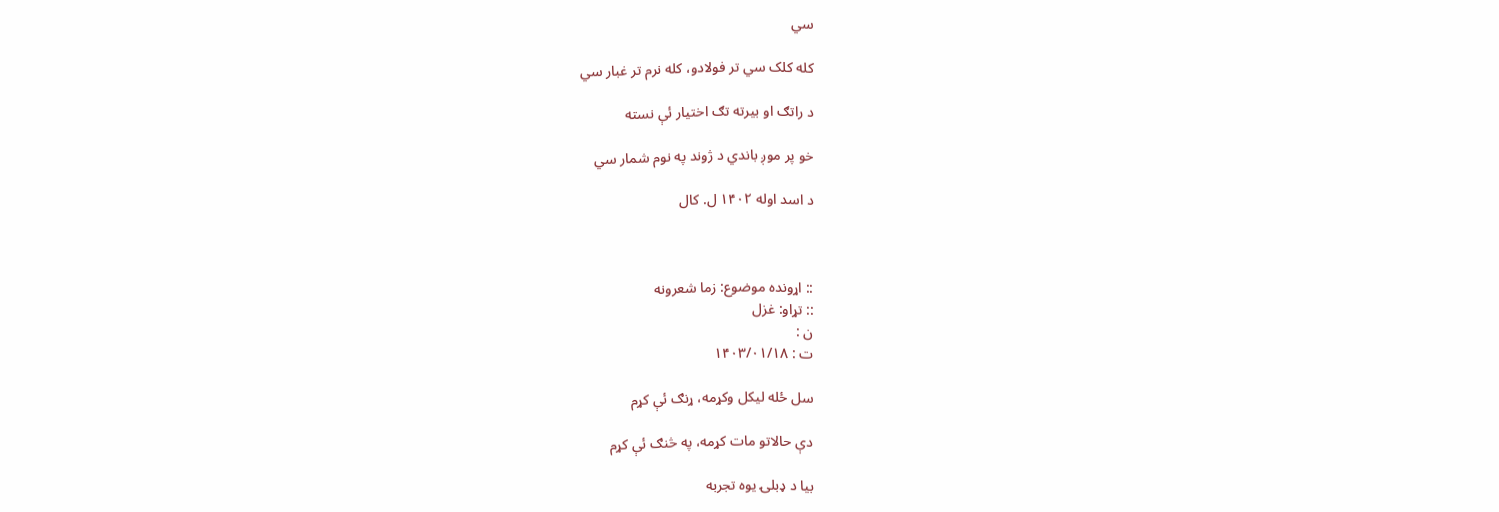سي

کله کلک سي تر فولادو، کله نرم تر غبار سي

د راتګ او بيرته تګ اختيار ئې نسته

خو پر موږ باندي د ژوند په نوم شمار سي

د اسد اوله ۱۴۰۲ ل. کال



:: اړونده موضوع: زما شعرونه
:: تړاو: غزل
ن :
ت : ۱۴۰۳/۰۱/۱۸

سل ځله ليکل وکړمه، ړنګ ئې کړم

دې حالاتو مات کړمه، په څنګ ئې کړم

بيا د ډبلۍ يوه تجربه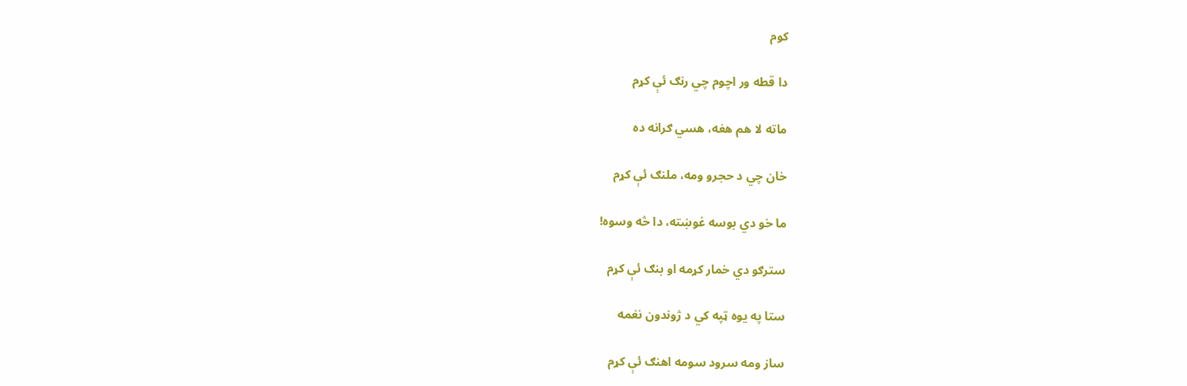کوم

دا قطه ور اچوم چي رنګ ئې کړم

ماته لا هم هغه، هسي ګرانه ده

خان چي د حجرو ومه، ملنګ ئې کړم

ما خو دي بوسه غوښته، دا څه وسوه!

سترګو دي خمار کړمه او بنګ ئې کړم

ستا په يوه ټپه کي د ژوندون نغمه

ساز ومه سرود سومه اهنګ ئې کړم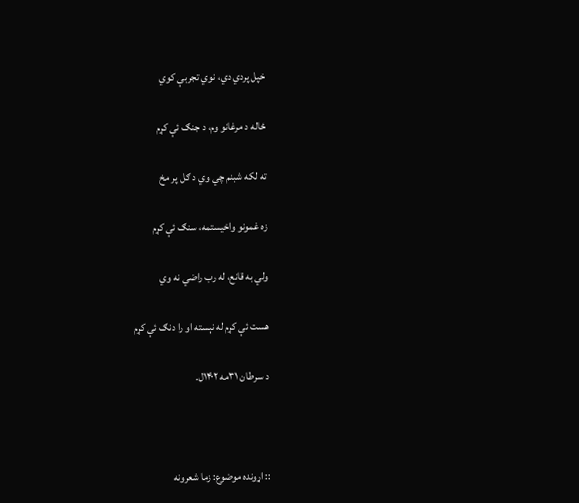خپل پردي دي، نوي تجربې کوي

ځاله د مرغانو وم، د جنګ ئې کړم

ته لکه شبنم چي وي د ګل پر مخ

زه غمونو واخيستمه، سنګ ئې کړم

ولي به قانع، له رب راضي نه وي

هست ئې کړم له نېسته او را دنګ ئې کړم

د سرطان ۳۱مه ۱۴۰۲ل.



:: اړونده موضوع: زما شعرونه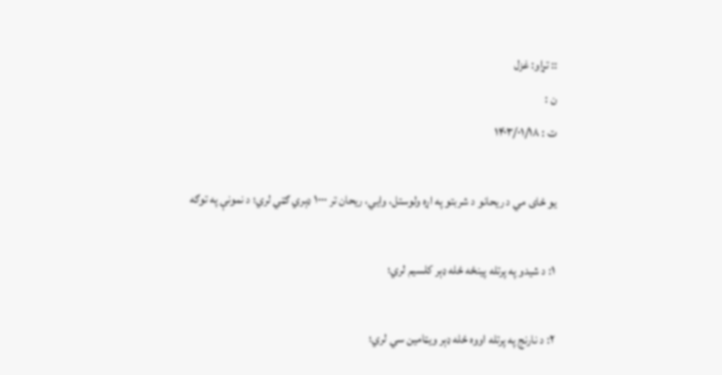:: تړاو: غزل
ن :
ت : ۱۴۰۳/۰۱/۱۸

يو ځای مي د ريحانو د شربتو په اړه ولوستل، وايي، ریحان تر ۱۰۰۰ ډېري ګټي لري؛ د نمونې په توګه

۱: د شیدو په پرتله پينځه ځله ډېر کلسیم لري؛

۲: د نارنج په پرتله اووه ځله ډېر ویټامین سي لري؛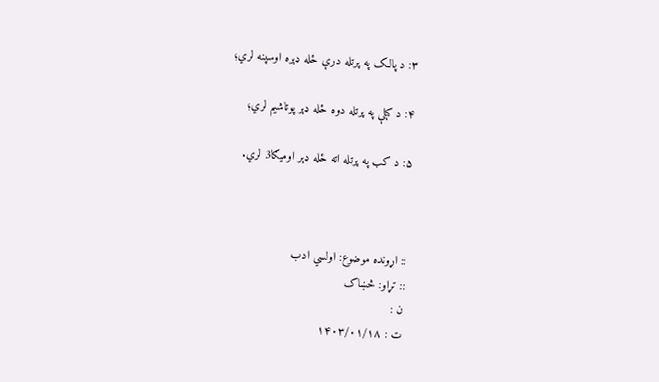۳: د پالک په پرتله درې ځله ډېره اوسپنه لري؛

۴: د کېلې په پرتله دوه ځله ډېر پوتاشیم لري؛

۵: د کب په پرتله اته ځله ډېر اومیګا3 لري.



:: اړونده موضوع: اولسي ادب
:: تړاو: څښاک
ن :
ت : ۱۴۰۳/۰۱/۱۸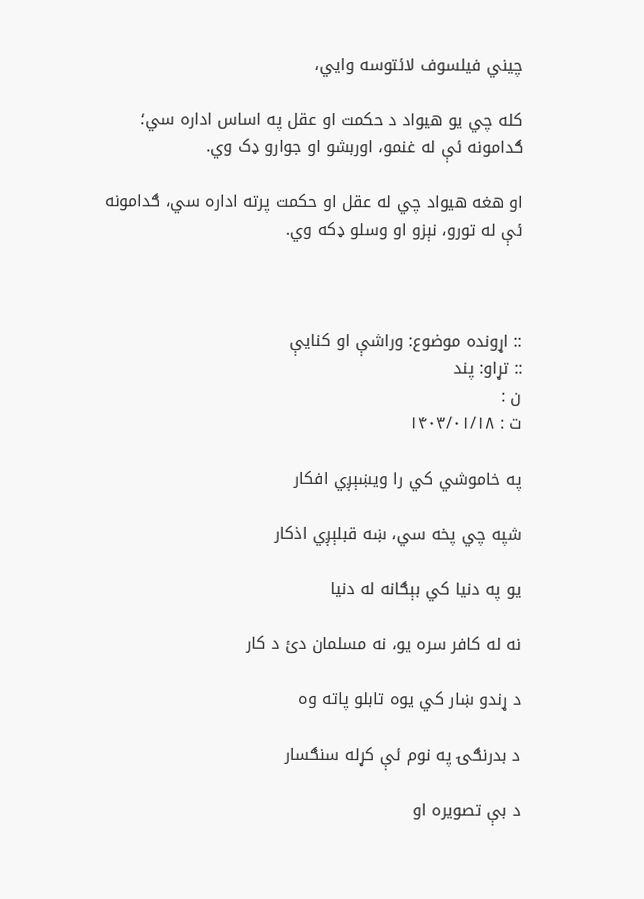چيني فيلسوف لائتوسه وايي،

کله چي يو هيواد د حکمت او عقل په اساس اداره سي؛ ګدامونه ئې له غنمو، اوربشو او جوارو ډک وي.

او هغه هيواد چي له عقل او حکمت پرته اداره سي، ګدامونه ئې له تورو، نېزو او وسلو ډکه وي.



:: اړونده موضوع: وراشې او کنايې
:: تړاو: پند
ن :
ت : ۱۴۰۳/۰۱/۱۸

په خاموشي کي را ويښېږي افکار

شپه چي پخه سي، ښه قبلېږي اذکار

يو په دنيا کي بېګانه له دنيا

نه له کافر سره يو، نه مسلمان دئ د کار

د ړندو ښار کي يوه تابلو پاته وه

د بدرنګۍ په نوم ئې کړله سنګسار

د بې تصويره او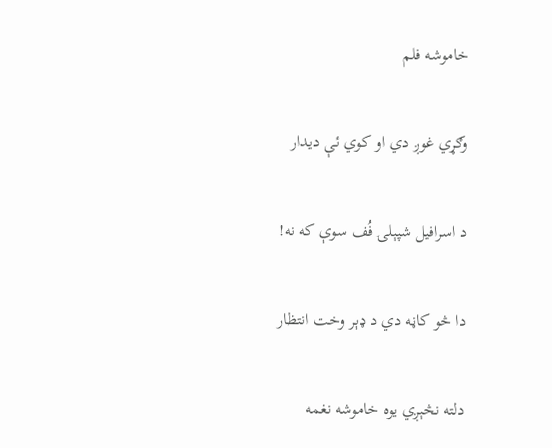خاموشه فلم

وګړي غوږ دي او کوي ئې دیدار

د اسرافيل شپېلۍ فُف سوې که نه!

دا څو کاڼه دي د ډېر وخت انتظار

دلته نڅېږي يوه خاموشه نغمه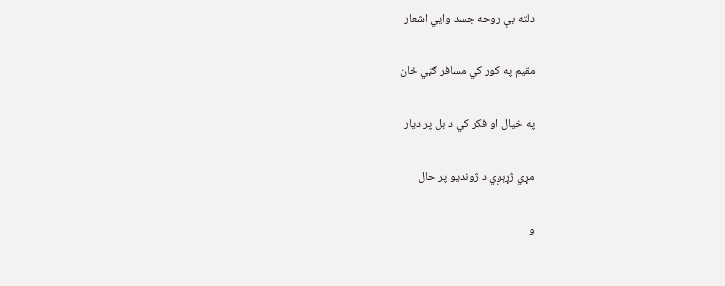دلته بې روحه جسد وايي اشعار

مقیم په کور کي مسافر ګڼي ځان

په خيال او فکر کي د بل پر ديار

مړي ژړېږي د ژونديو پر حال

و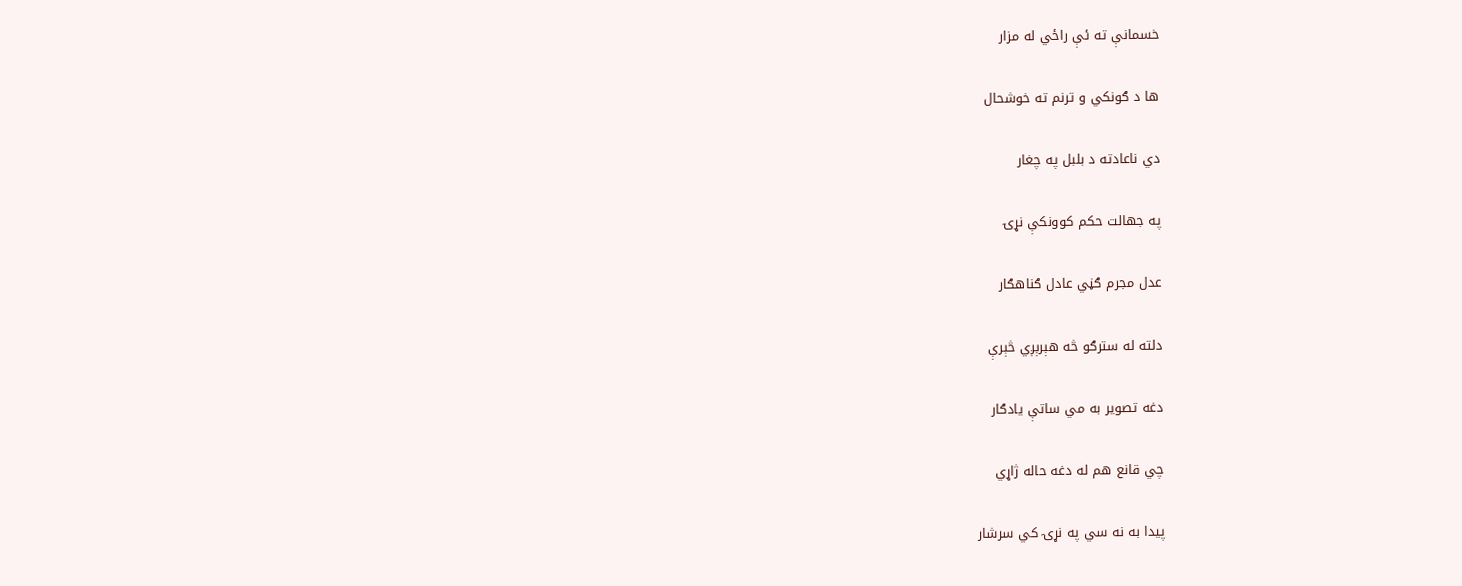خسمانې ته ئې راځي له مزار

ها د ګونکي و ترنم ته خوشحال

دي ناعادته د بلبل په چغار

په جهالت حکم کوونکې نړۍ

عدل مجرم ګڼي عادل ګناهګار

دلته له سترګو څه هېرېږي څېرې

دغه تصوير به مي ساتې يادګار

چي قانع هم له دغه حاله ژاړي

پيدا به نه سي په نړۍ کي سرشار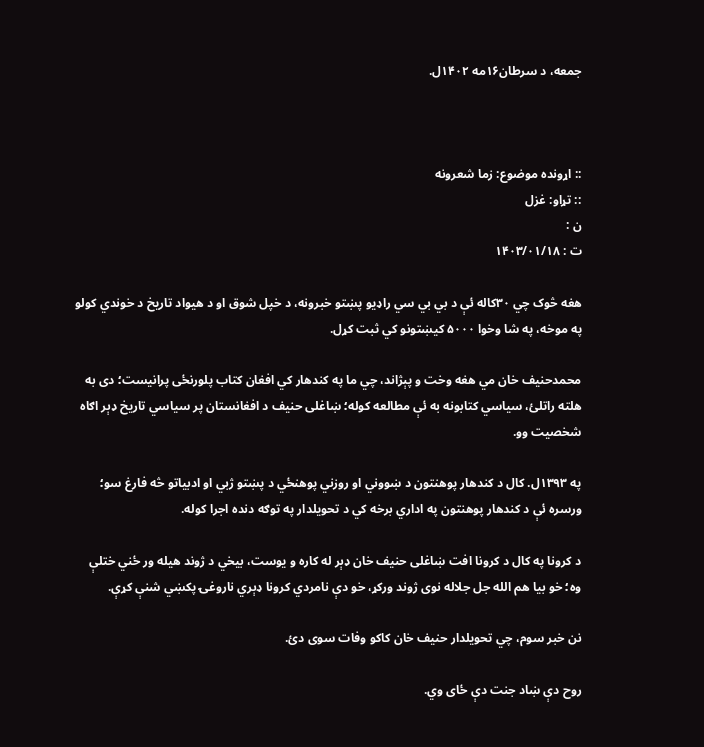جمعه، د سرطان۱۶مه ۱۴۰۲ل.



:: اړونده موضوع: زما شعرونه
:: تړاو: غزل
ن :
ت : ۱۴۰۳/۰۱/۱۸

هغه څوک چي ۳۰کاله ئې د بي بي سي راډيو پښتو خبرونه، د خپل شوق او د هيواد تاريخ د خوندي کولو په موخه، په شا وخوا ۵۰۰۰ کيښتونو کي ثبت کړل.

محمدحنيف خان مي هغه وخت و پېژاند، چي ما په کندهار کي افغان کتاب پلورنځى پرانيست؛ دی به هلته راتلئ، سياسي کتابونه به ئې مطالعه کوله؛ ښاغلی حنيف د افغانستان پر سياسي تاريخ ډېر اګاه شخصيت وو.

په ۱۳۹۳ل. کال د کندهار پوهنتون د ښووني او روزني پوهنځي د پښتو ژبي او ادبياتو څه فارغ سو؛ ورسره ئې د کندهار پوهنتون په اداري برخه کي د تحويلدار په توګه دنده اجرا کوله.

د کرونا په کال د کرونا افت ښاغلی حنيف خان ډېر له کاره و يوست، بيخي د ژوند هيله ور ځني ختلې وه؛ خو بيا هم الله جل جلاله نوی ژوند ورکړ، خو دې نامردي کرونا ډېري ناروغۍ پکښي شنې کړې.

نن خبر سوم، چي تحويلدار حنيف خان کاکو وفات سوی دئ.

روح دې ښاد جنت دې ځای وي.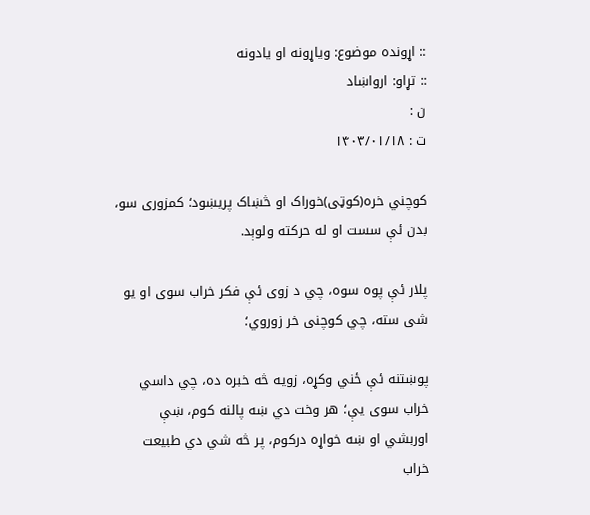:: اړونده موضوع: ویاړونه او یادونه
:: تړاو: ارواښاد
ن :
ت : ۱۴۰۳/۰۱/۱۸

کوچني خره(کوټی)خوراک او څښاک پریښود؛ کمزوری سو، بدن ئې سست او له حرکته ولوېد.

پلار ئې پوه سوه، چي د زوی ئې فکر خراب سوی او يو شی سته، چي کوچنی خر زوروي؛

پوښتنه ئې ځني وکړه، زويه څه خبره ده، چي داسي خراب سوی يې؛ هر وخت دي ښه پالنه کوم، ښې اوربشي او ښه خواړه درکوم، پر څه شي دي طبيعت خراب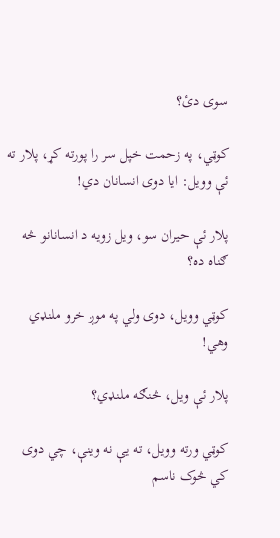سوی دئ؟

کوټي، په زحمت خپل سر را پورته کړ، پلار ته ئې وويل: ايا دوی انسانان دي!

پلار ئې حيران سو، ويل زويه د انسانانو څه ګناه ده؟

کوټي وويل، دوی ولي په موږ خرو ملنډي وهي!

پلار ئې ويل، څنګه ملنډي؟

کوټي ورته وويل، ته يې نه وينې، چي دوی کي څوک ناسم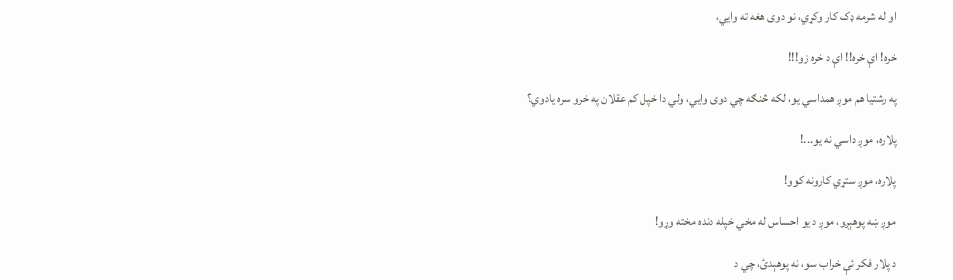او له شرمه ډک کار وکړي، نو دوی هغه ته وايي،

خره! اې خره!! اې د خره زو!!!

په رشتيا هم موږ همداسي يو، لکه څنګه چي دوی وايي، ولي دا خپل کم عقلان په خرو سره يادوي؟

پلاره، موږ داسي نه يو...!

پلاره، موږ ستړي کارونه کوو!

موږ ښه پوهېږو، موږ د يو احساس له مخي خپله دنده مخته وړو!

د پلار فکر ئې خراب سو، نه پوهېدئ، چي د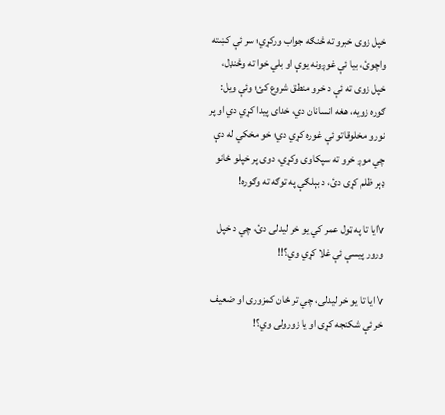خپل زوی خبرو ته څنګه جواب ورکړي؛ سر ئې کښته واچوئ، بيا ئې غوږونه يوې او بلي خوا ته وڅنډل، خپل زوی ته ئې د خرو منطق شروع کئ؛ وئې ويل: ګوره زويه، هغه انسانان دي، خدای پیدا کړي دي او پر نورو مخلوقاتو ئې غوره کړي دي؛ خو مخکي له دې چي موږ خرو ته سپکاوی وکړي، دوی پر خپلو ځانو ډېر ظلم کړی دئ، د بېلګې په توګه ته وګوره!

√ایا تا په ټول عمر کي یو خر لیدلی دئ، چي د خپل ورور پیسې ئې غلا کړي وي؟!!

√ ايا تا يو خر لیدلی، چي تر ځان کمزوری او ضعيف خر ئې شکنجه کړی او يا زورولی وي؟!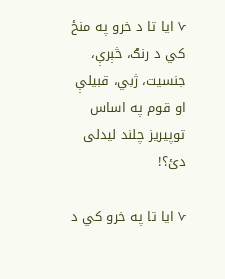√ ایا تا د خرو په منځ کي د رنګ، څېرې، جنسيت، ژبي، قبيلې او قوم په اساس توپيريز چلند ليدلی دئ؟!

√ ايا تا په خرو کي د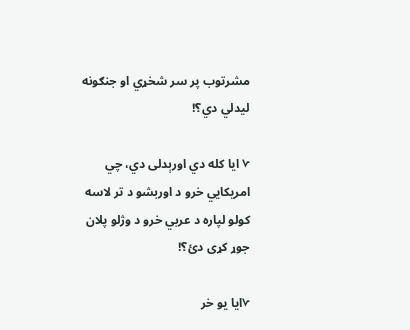مشرتوب پر سر شخړي او جنګونه ليدلي دي؟!

√ ايا کله دي اورېدلی دي، چي امريکايي خرو د اوربشو د تر لاسه کولو لپاره د عربي خرو د وژلو پلان جوړ کړی دئ؟!

√ايا يو خر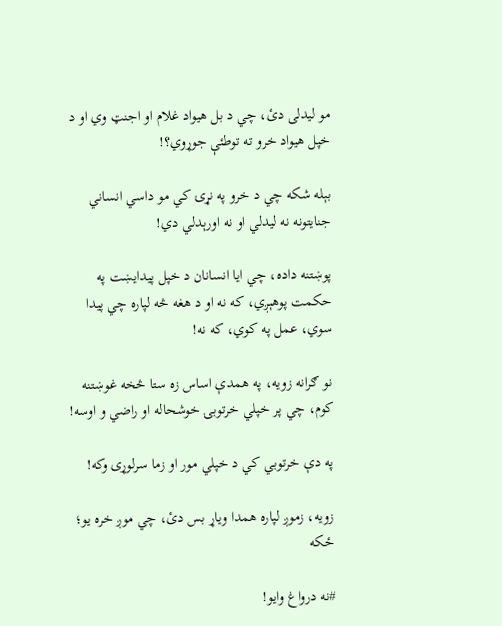مو ليدلی دئ، چي د بل هيواد غلام او اجنټ وي او د خپل هيواد خرو ته توطئې جوړوي؟!

بېله شکه چي د خرو په نړۍ کي مو داسي انساني جنايتونه نه ليدلي او نه اورېدلي دي!

پوښتنه داده، چي ايا انسانان د خپل پيدايښت په حکمت پوهېږي، که نه او د هغه څه لپاره چي پيدا سوي، عمل په کوي، که نه!

نو ګرانه زويه، په همدې اساس زه ستا څخه غوښتنه کوم، چي پر خپلي خرتوبۍ خوشحاله او راضي و اوسه!

په دې خرتوبي کي د خپلي مور او زما سرلوړی وکه!

زويه، زموږ لپاره همدا وياړ بس دئ، چي موږ خره يو؛ ځکه

#نه درواغ وايو!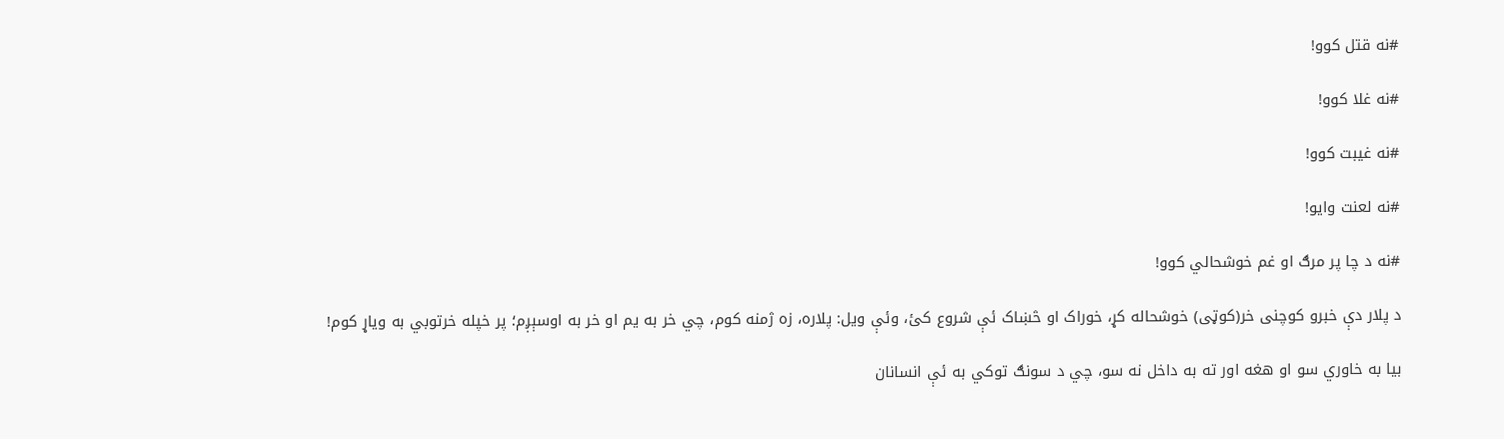#نه قتل کوو!

#نه غلا کوو!

#نه غيبت کوو!

#نه لعنت وايو!

#نه د چا پر مرګ او غم خوشحالي کوو!

د پلار دې خبرو کوچنی خر(کوټی) خوشحاله کړ، خوراک او څښاک ئې شروع کئ، وئې ويل: پلاره، زه ژمنه کوم، چي خر به يم او خر به اوسېږم؛ پر خپله خرتوبي به وياړ کوم!

بیا به خاوري سو او هغه اور ته به داخل نه سو، چي د سونګ توکي به ئې انسانان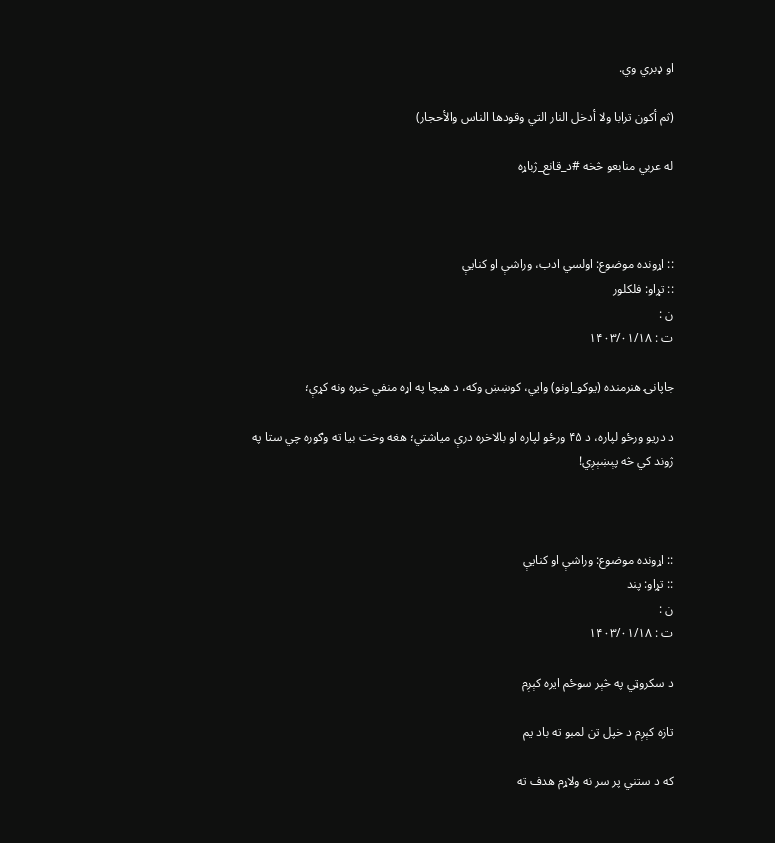او ډبري وي.

(ثم أكون ترابا ولا أدخل النار التي وقودها الناس والأحجار)

له عربي منابعو څخه #د_قانع_ژباړه



:: اړونده موضوع: اولسي ادب، وراشې او کنايې
:: تړاو: فلکلور
ن :
ت : ۱۴۰۳/۰۱/۱۸

جاپانۍ هنرمنده (يوکو_اونو) وايي، کوښښ وکه، د هيچا په اړه منفي خبره ونه کړې؛

د دريو ورځو لپاره، د ۴۵ ورځو لپاره او بالاخره درې مياشتي؛ هغه وخت بيا ته وګوره چي ستا په ژوند کي څه پېښېږي!



:: اړونده موضوع: وراشې او کنايې
:: تړاو: پند
ن :
ت : ۱۴۰۳/۰۱/۱۸

د سکروټي په څېر سوځم ايره کېږم

تازه کېږم د خپل تن لمبو ته باد يم

که د ستني پر سر نه ولاړم هدف ته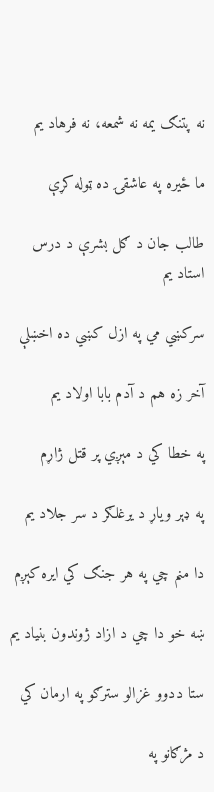نه پتنګ يمه نه شمعه، نه فرهاد يم

ما ځيره په عاشقۍ ده ټوله کړې

طالب جان د ګل بشرې د درس استاد يم

سرکښي مي په ازل کښي ده اخښلې

آخر زه هم د آدم بابا اولاد يم

په خطا کي د مېږي پر قتل ژاړم

په ډېر وياړ د يرغلګر د سر جلاد يم

دا منم چي په هر جنګ کي ايره کېږم

ښه خو دا چي د ازاد ژوندون بنياد يم

ستا د‌دوو غزالو سترګو په ارمان کي

د مژګانو په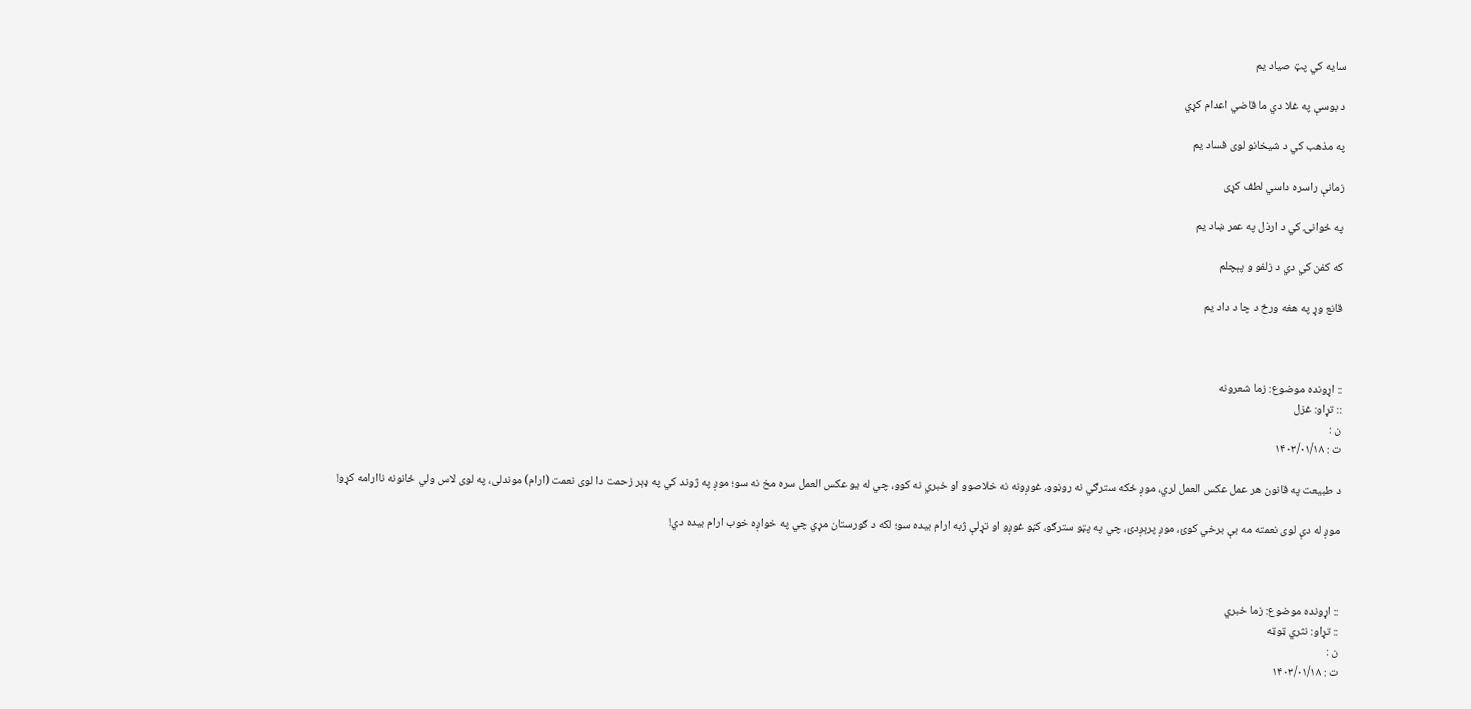سايه کي پټ صياد يم

د بوسې په غلا دي ما قاضي اعدام کړي

په مذهب کي د شیخانو لوی فساد يم

زمانې راسره داسي لطف کړی

په ځوانۍ کي د ارذل په عمر ښاد يم

که کفن کي دي د زلفو و پېچلم

قانع وړ په هغه ورځ د چا د داد يم



:: اړونده موضوع: زما شعرونه
:: تړاو: غزل
ن :
ت : ۱۴۰۳/۰۱/۱۸

د طبيعت په قانون هر عمل عکس العمل لري، موږ ځکه سترګي نه روڼوو، غوږونه نه خلاصوو او خبري نه کوو، چي له يو عکس العمل سره مخ نه سو؛ موږ په ژوند کي په ډېر زحمت دا لوی نعمت (ارام) موندلی، په لوی لاس ولي ځانونه ناارامه کړو!

موږ له دې لوی نعمته مه بې برخي کوئ، موږ پرېږدئ، چي په پټو سترګو، کڼو غوږو او تړلې ژبه ارام بيده سو؛ لکه د ګورستان مړي چي په خواږه خوب ارام بيده دي!



:: اړونده موضوع: زما خبري
:: تړاو: نثري ټوټه
ن :
ت : ۱۴۰۳/۰۱/۱۸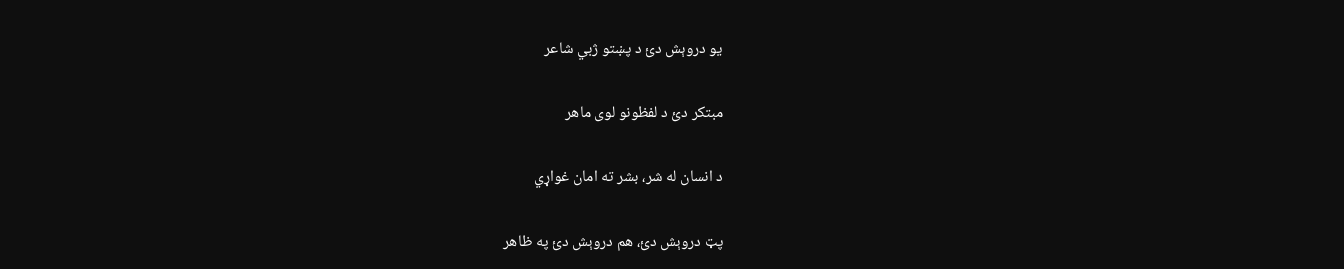يو دروېش دئ د پښتو ژبي شاعر

مبتکر دئ د لفظونو لوی ماهر

د انسان له شر، بشر ته امان غواړي

پټ دروېش دئ، هم دروېش دئ په ظاهر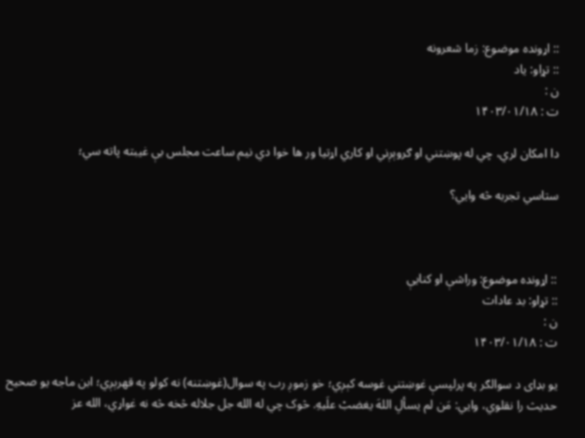:: اړونده موضوع: زما شعرونه
:: تړاو: یاد
ن :
ت : ۱۴۰۳/۰۱/۱۸

دا امکان لري، چي له پوښتني او ګروېږني او کاري اړتيا ور ها خوا دي نيم ساعت مجلس بې غيبته پاته سي؛

ستاسي تجربه څه وايي؟



:: اړونده موضوع: وراشې او کنايې
:: تړاو: بد عادات
ن :
ت : ۱۴۰۳/۰۱/۱۸

يو بډای د سوالګر په پرلپسې غوښتني غوسه کېږي؛ خو زموږ رب په سوال(غوښتنه) نه کولو په قهرېږي؛ ابن ماجه يو صحيح حديث را نقلوي، وايي: مَن لم يسألِ اللهَ يغضبْ علَيهِ. څوک چي له الله جل جلاله څخه څه نه غواړي، الله عز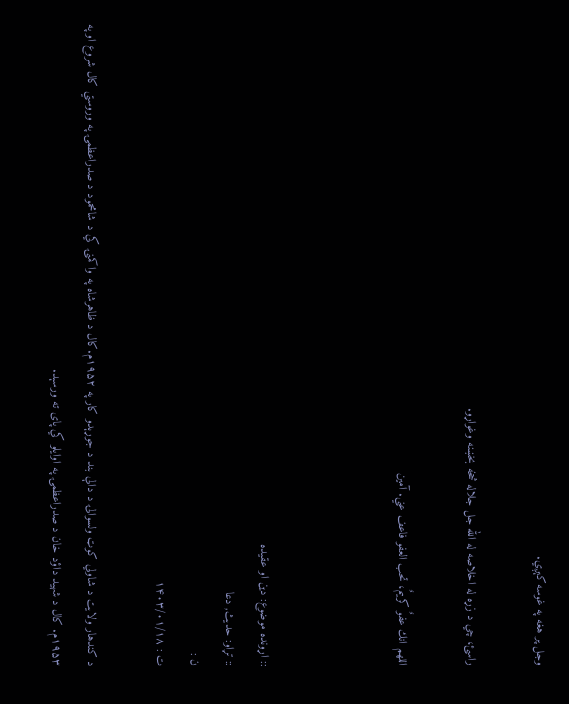وجل پر هغه په غوسه کېږي.

راسئ، چي د زړه له اخلاصه له الله جل جلاله څخه بخښنه وغواړو.

اللهم انك عفوٌ كريمٌ، تحب العفو فاعف عني. آمين



:: اړونده موضوع: دين او عقيده
:: تړاو: حدیث, دعا
ن :
ت : ۱۴۰۳/۰۱/۱۸

د کندهار ولايت د شاولي کوټ ولسوالۍ د دالې بند د جوړېدو کار په ۱۹۵۲م.کال د ظاهرشاه په واکمنۍ کي د شامحمود د صدراعظمۍ په وروستي کال شروع او په ۱۹۵۳م. کال د شهيد داؤد خان د صدراعظمۍ په اوايلو کي پای ته ورسېد.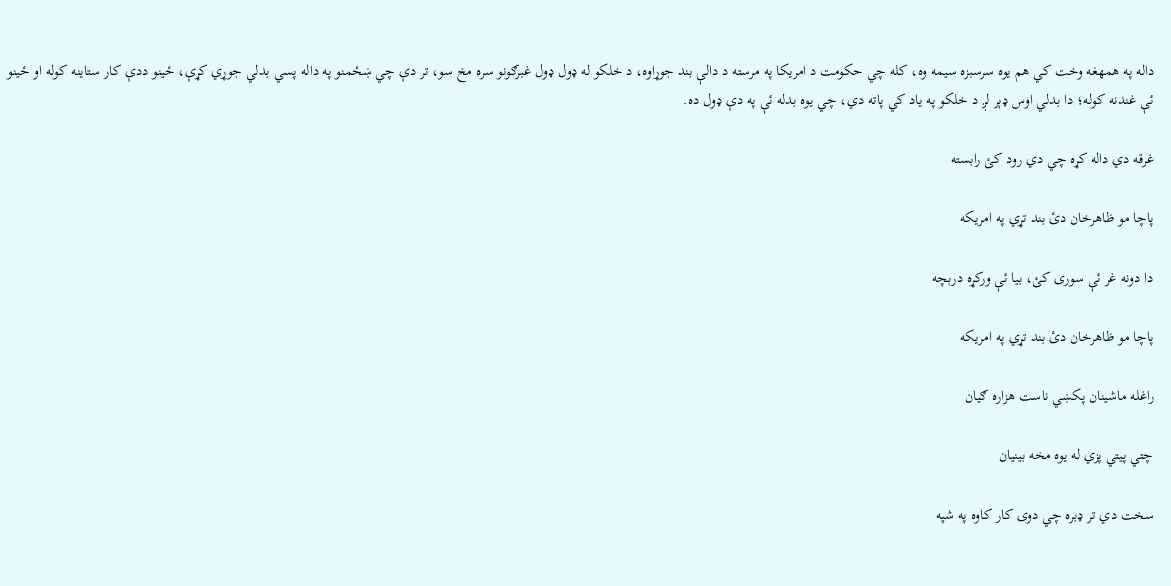داله په همهغه وخت کي هم يوه سرسبزه سيمه وه، کله چي حکومت د امريکا په مرسته د دالې بند جوړاوه، د خلکو له ډول ډول غبرګونو سره مخ سو، تر دې چي ښځمنو په داله پسي بدلي جوړي کړې، ځينو ددې کار ستاينه کوله او ځينو ئې غندنه کوله؛ دا بدلي اوس ډېر لږ د خلکو په ياد کي پاته دي، چي يوه بدله ئې په دې ډول ده.

غرقه دي داله کړه چي دي رود کئ رابسته

پاچا مو ظاهرخان دئ بند تړي په امريکه

دا دونه غر ئې سوری کئ، بيا ئې ورکړه دربچه

پاچا مو ظاهرخان دئ بند تړي په امريکه

راغله ماشینان پکښي ناست هزاره ګيان

چتي پيتي پزي له يوه مخه بينيان

سخت دي تر ډبره چي دوی کار کاوه په شپه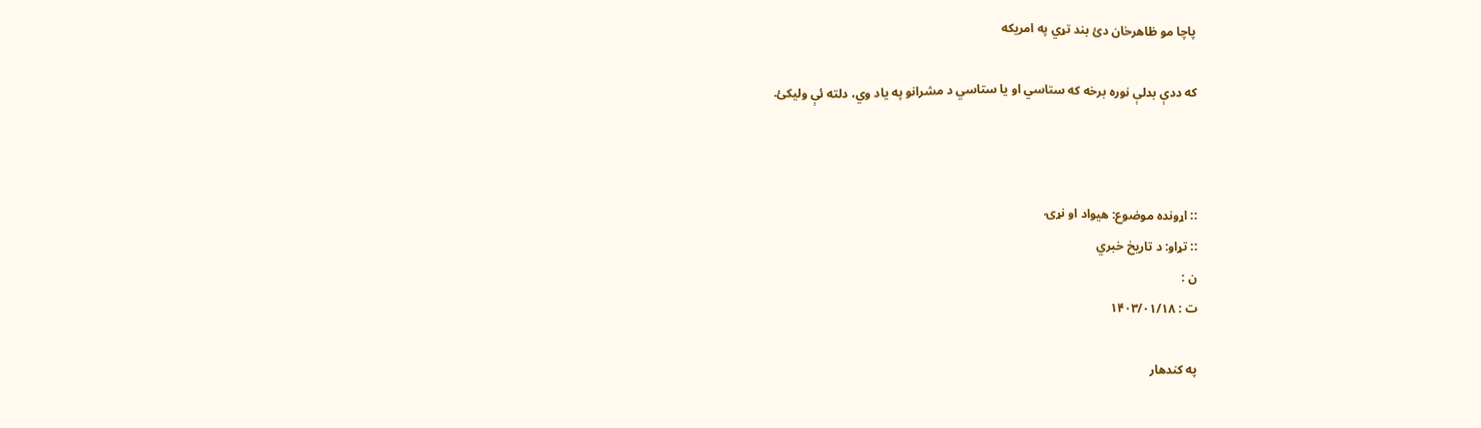پاچا مو ظاهرخان دئ بند تړي په امريکه

که ددې بدلې نوره برخه که ستاسي او يا ستاسي د مشرانو په ياد وي، دلته ئې وليکئ.



:: اړونده موضوع: هیواد او نړۍ
:: تړاو: د تاریخ خبري
ن :
ت : ۱۴۰۳/۰۱/۱۸

په کندهار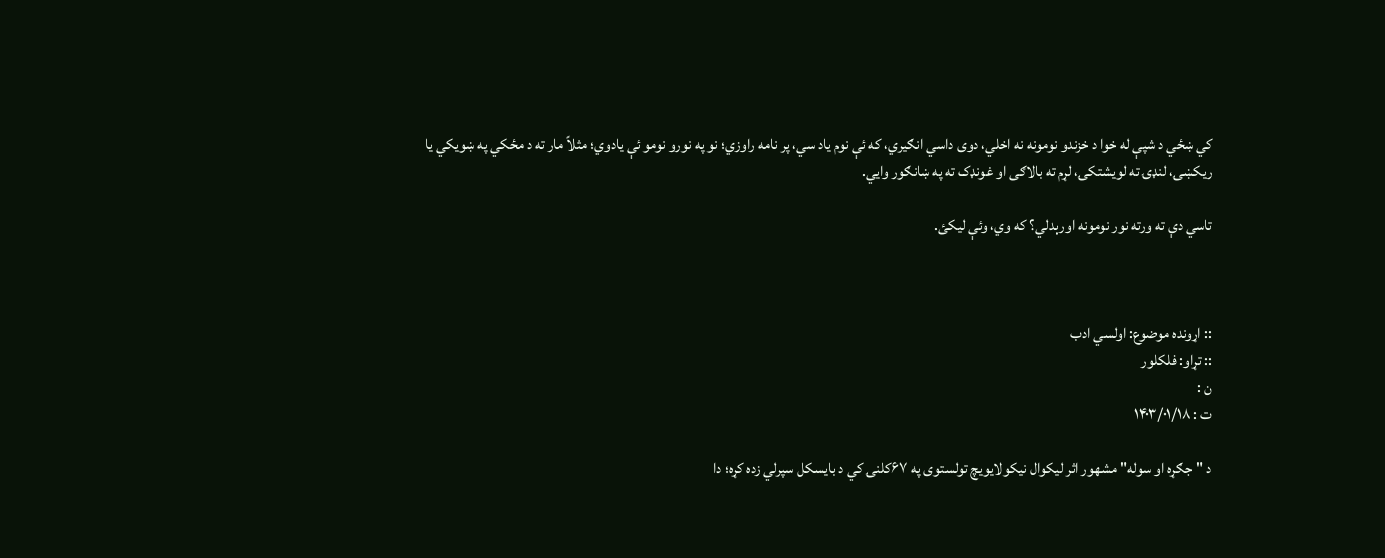کي ښځي د شپې له خوا د خزندو نومونه نه اخلي، دوی داسي انګيري، که ئې نوم ياد سي، پر نامه راوزي؛ نو په نورو نومو ئې يادوي؛ مثلاً مار ته د مځکي په ښويکي يا ريکښۍ، لنډۍ ته لویشتکۍ، لړم ته بالاګی او غونډک ته په ښانګور وايي.

تاسي دې ته ورته نور نومونه اورېدلي؟ که وي، وئې ليکئ.



:: اړونده موضوع: اولسي ادب
:: تړاو: فلکلور
ن :
ت : ۱۴۰۳/۰۱/۱۸

د "جګړه او سوله" مشهور اثر ليکوال نیکولایویچ تولستوی په ۶۷کلنۍ کي د بايسکل سپرلي زده کړه؛ دا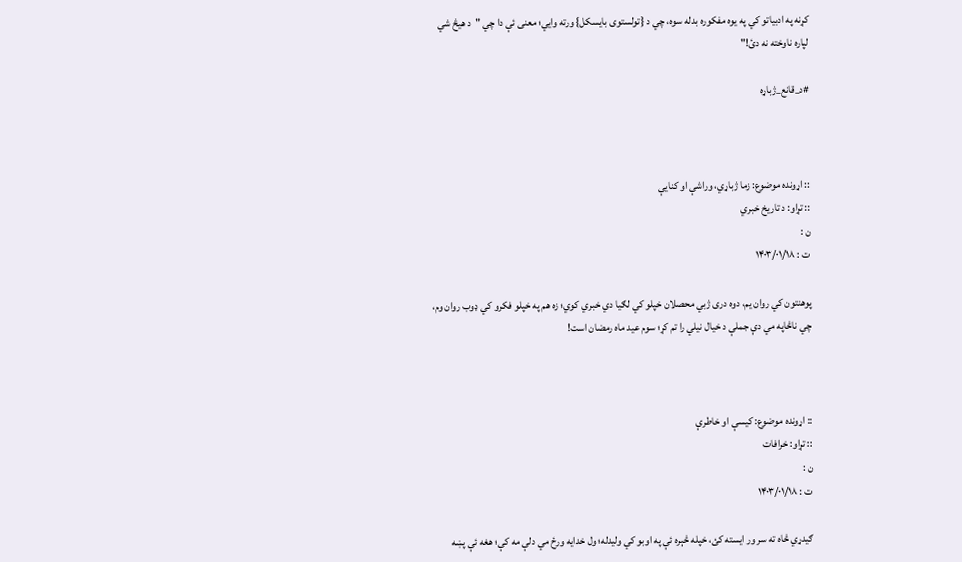کړنه په ادبياتو کي په يوه مفکوره بدله سوه، چي د {تولستوی بايسکل} ورته وايي؛ معنی ئې دا چي "د هيڅ شي لپاره ناوخته نه دئ!"

#د_قانع_ژباړه



:: اړونده موضوع: زما ژباړي، وراشې او کنايې
:: تړاو: د تاریخ خبري
ن :
ت : ۱۴۰۳/۰۱/۱۸

پوهنتون کي روان يم، دوه دری ژبي محصلان خپلو کي لګيا دي خبري کوي؛ زه هم په خپلو فکرو کي ډوب روان وم، چي ناڅاپه مي دې جملې د خيال نيلي را تم کړ؛ سوم عيد ماه رمضان است!



:: اړونده موضوع: کیسې او خاطرې
:: تړاو: خرافات
ن :
ت : ۱۴۰۳/۰۱/۱۸

ګيدړي څاه ته سر ور ايسته کئ، خپله څېره ئې په اوبو کي وليدله؛ ول خدايه ورځ مي دلې مه کې؛ هغه ئې پښه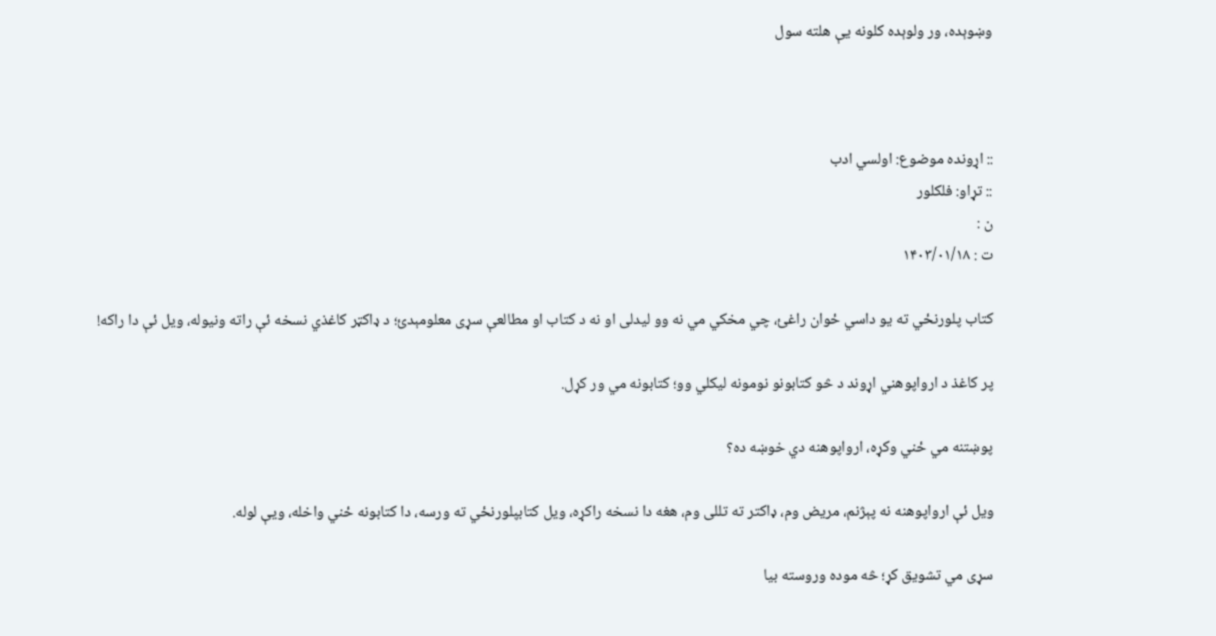وښوېده، ور ولوېده کلونه يې هلته سول



:: اړونده موضوع: اولسي ادب
:: تړاو: فلکلور
ن :
ت : ۱۴۰۳/۰۱/۱۸

کتاب پلورنځي ته يو داسي ځوان راغئ، چي مخکي مي نه وو ليدلی او نه د کتاب او مطالعې سړی معلومېدئ؛ د ډاکټر کاغذي نسخه ئې راته ونيوله، ويل ئې دا راکه!

پر کاغذ د ارواپوهني اړوند د څو کتابونو نومونه ليکلي وو؛ کتابونه مي ور کړل.

پوښتنه مي ځني وکړه، ارواپوهنه دي خوښه ده؟

ويل ئې ارواپوهنه نه پېژنم، مریض وم، ډاکتر ته تللی وم، هغه دا نسخه راکړه، ويل کتابپلورنځي ته ورسه، دا کتابونه ځني واخله، ويې لوله.

سړی مي تشويق کړ؛ څه موده وروسته بيا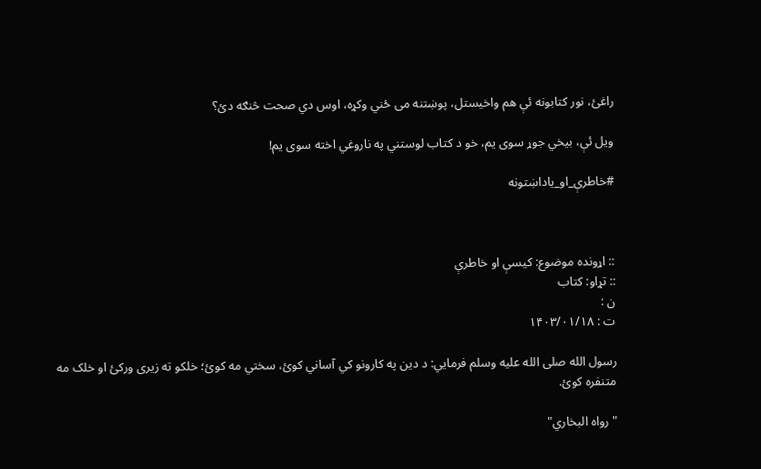راغئ، نور کتابونه ئې هم واخيستل، پوښتنه می ځني وکړه، اوس دي صحت څنګه دئ؟

ويل ئې، بيخي جوړ سوی يم، خو د کتاب لوستني په ناروغي اخته سوی يم!

#خاطرې_او_ياداښتونه



:: اړونده موضوع: کیسې او خاطرې
:: تړاو: کتاب
ن :
ت : ۱۴۰۳/۰۱/۱۸

رسول الله صلى الله عليه وسلم فرمایي: د دين په کارونو کي آساني کوئ، سختي مه کوئ؛ خلکو ته زيری ورکئ او خلک مه متنفره کوئ.

"رواه البخاري"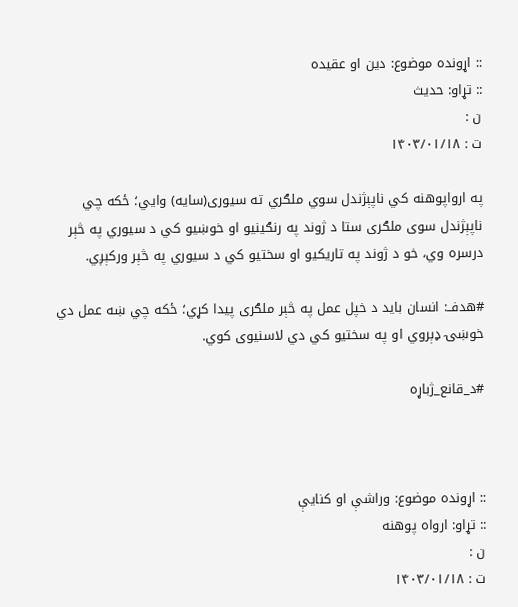:: اړونده موضوع: دين او عقيده
:: تړاو: حدیث
ن :
ت : ۱۴۰۳/۰۱/۱۸

په ارواپوهنه کي ناپېژندل سوي ملګري ته سيوری(سايه) وايي؛ ځکه چي ناپېژندل سوی ملګری ستا د ژوند په رنګينيو او خوښيو کي د سيوري په څېر درسره وي، خو د ژوند په تاريکيو او سختيو کي د سيوري په څېر ورکېږي.

#هدفــ: انسان بايد د خپل عمل په څېر ملګری پيدا کړي؛ ځکه چي ښه عمل دي خوښۍ ډېروي او په سختيو کي دي لاسنيوی کوي.

#د_قانع_ژباړه



:: اړونده موضوع: وراشې او کنايې
:: تړاو: ارواه پوهنه
ن :
ت : ۱۴۰۳/۰۱/۱۸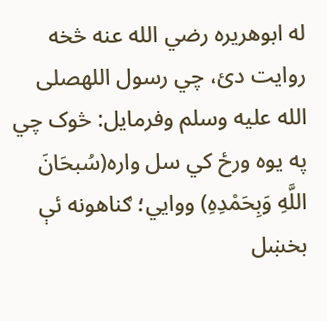له ابوهریره رضي الله عنه څخه روایت دئ، چي رسول اللهصلى الله عليه وسلم وفرمایل: څوک چي په یوه ورځ کي سل واره(سُبحَانَ اللَّهِ وَبِحَمْدِهِ) ووایي؛ ګناهونه ئې بخښل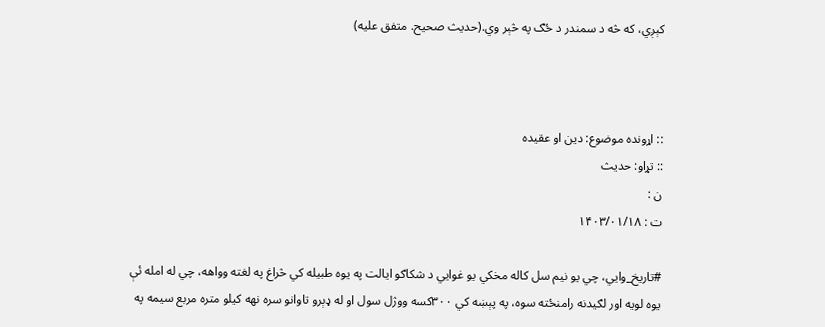کېږي، که څه د سمندر د ځګ په څېر وي.(حديث صحيح. متفق علیه)



:: اړونده موضوع: دين او عقيده
:: تړاو: حدیث
ن :
ت : ۱۴۰۳/۰۱/۱۸

#تاريخ_وايي، چي يو نيم سل کاله مخکي يو غوايي د شکاګو ايالت په يوه طبيله کي څراغ په لغته وواهه، چي له امله ئې يوه لويه اور لګیدنه رامنځته سوه، په پېښه کي ۳۰۰کسه ووژل سول او له ډېرو تاوانو سره نهه کيلو متره مربع سيمه په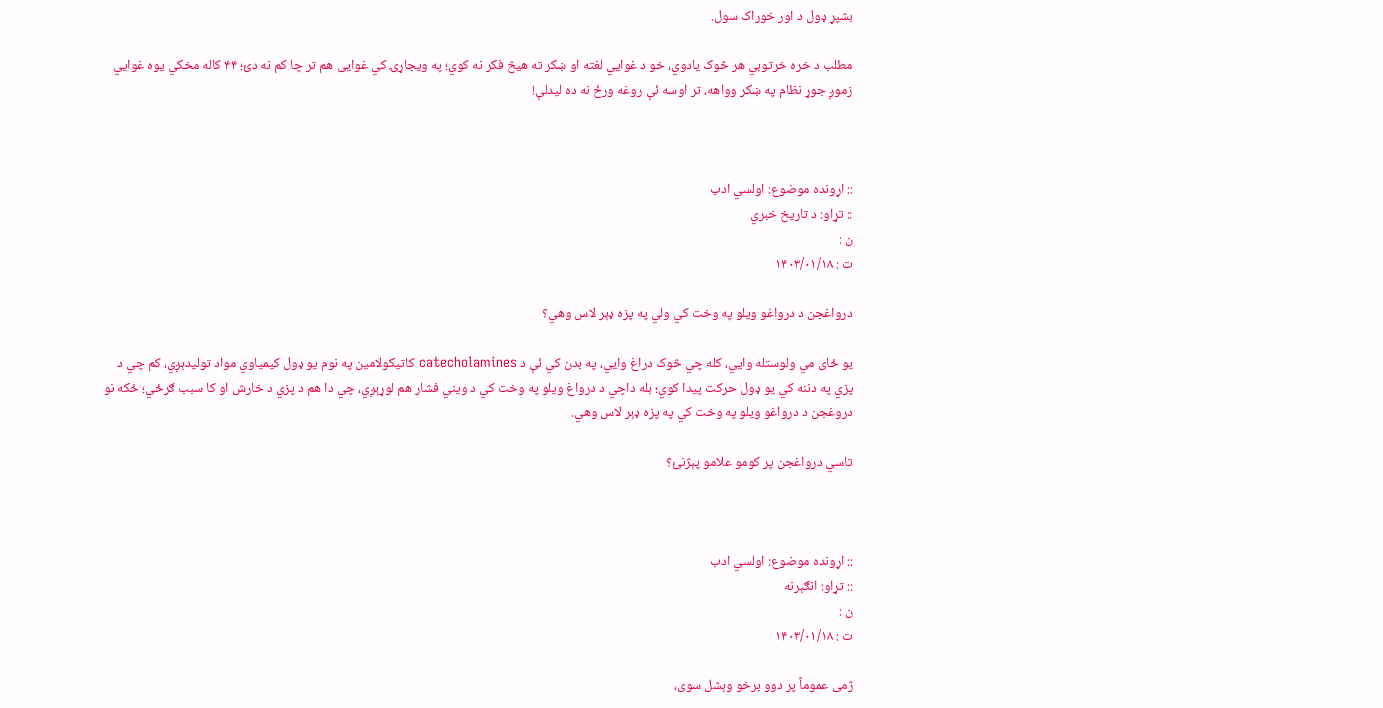بشپړ ډول د اور خوراک سول.

مطلب د خره خرتوبي هر څوک يادوي، خو د غوايي لغته او ښکر ته هيڅ فکر نه کوي؛ په ويجاړۍ کي غوايی هم تر چا کم نه دئ؛ ۴۴ کاله مخکي يوه غوايي زموږ جوړ نظام په ښکر وواهه، تر اوسه ئې روغه ورځ نه ده ليدلې!



:: اړونده موضوع: اولسي ادب
:: تړاو: د تاریخ خبري
ن :
ت : ۱۴۰۳/۰۱/۱۸

درواغجن د درواغو ويلو په وخت کي ولي په پزه ډېر لاس وهي؟

يو ځای مي ولوستله وايي، کله چي څوک دراغ وایي، په بدن کي ئې د catecholamines كاتيكولامين په نوم يو ډول کیمیاوي مواد تولیدېږي، کم چي د پزي په دننه کي يو ډول حرکت پيدا کوي؛ بله داچي د درواغ ويلو په وخت کي د ویني فشار هم لوړېږي، چي دا هم د پزي د خارش او کا سبب ګرځي؛ ځکه نو دروغجن د درواغو ويلو په وخت کي په پزه ډېر لاس وهي.

تاسي درواغجن پر کومو علامو پېژنئ؟



:: اړونده موضوع: اولسي ادب
:: تړاو: انګېرنه
ن :
ت : ۱۴۰۳/۰۱/۱۸

ژمی عموماً پر دوو برخو وېشل سوی،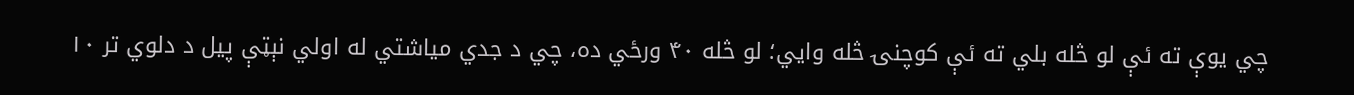چي يوې ته ئې لو څله بلي ته ئې کوچنۍ څله وايي؛ لو څله ۴۰ ورځي ده، چي د جدي مياشتي له اولي نېټې پيل د دلوي تر ۱۰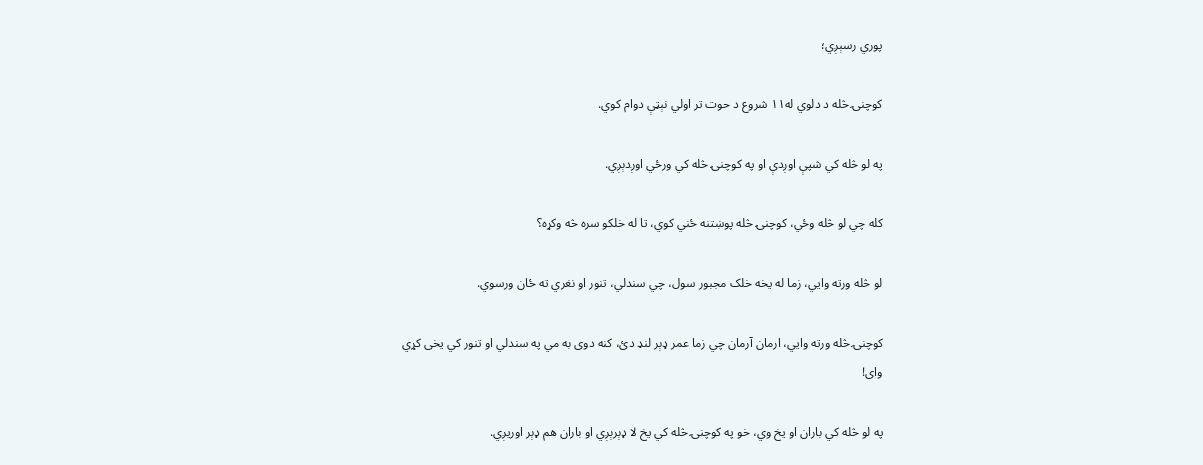پوري رسېږي؛

کوچنۍ څله د دلوي له۱۱ شروع د حوت تر اولي نېټې دوام کوي.

په لو څله کي شپې اوږدې او په کوچنۍ څله کي ورځي اوږدېږي.

کله چي لو څله وځي، کوچنۍ څله پوښتنه ځني کوي، تا له خلکو سره څه وکړه؟

لو څله ورته وايي، زما له يخه خلک مجبور سول، چي سندلي، تنور او نغري ته ځان ورسوي.

کوچنۍ څله ورته وايي، ارمان آرمان چي زما عمر ډېر لنډ دئ، کنه دوی به مي په سندلي او تنور کي يخی کړي وای!

په لو څله کي باران او يخ وي، خو په کوچنۍ څله کي يخ لا ډېرېږي او باران هم ډېر اوريږي.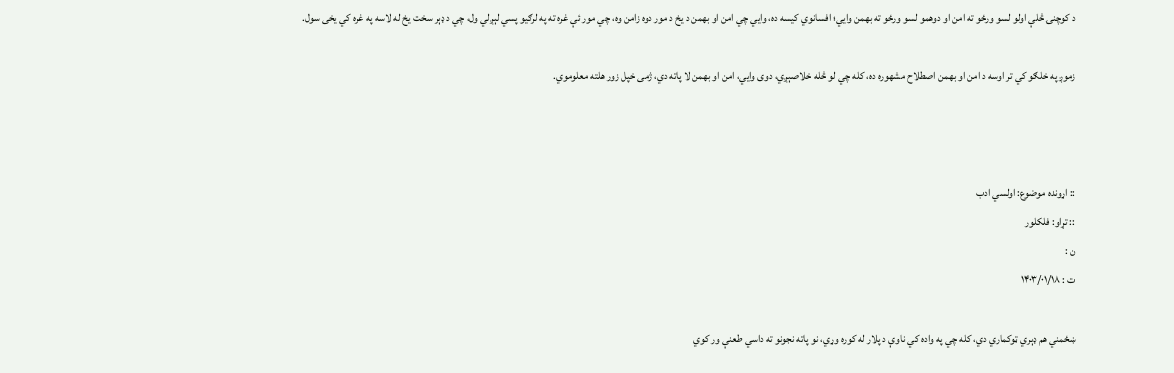د کوچنۍ څلې اولو لسو ورځو ته امن او دوهمو لسو ورځو ته بهمن وايي؛ افسانوي کيسه ده، وايي چي امن او بهمن د يخ د مور دوه زامن وه، چي مور ئې غره ته په لرګيو پسي لېږلي ول، چي د ډېر سخت يخ له لاسه په غره کي يخی سول.

زموږ په خلګو کي تر اوسه د امن او بهمن اصطلاح مشهوره ده، کله چي لو څله خلاصېږي، دوی وايي، امن او بهمن لا پاته دي، ژمی خپل زور هلته معلوموي.



:: اړونده موضوع: اولسي ادب
:: تړاو: فلکلور
ن :
ت : ۱۴۰۳/۰۱/۱۸

ښځمني هم ډېري ټوکماري دي، کله چي په واده کي ناوې د پلار له کوره وړي، نو پاته نجونو ته داسي طعنې ور کوي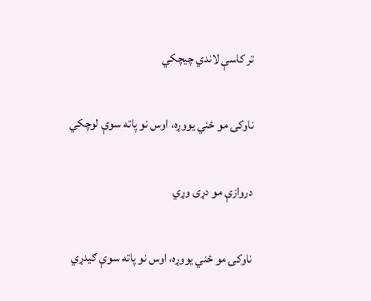تر کاسې لاندي چیچکي

ناوکۍ مو ځني یووړه، اوس نو پاته سوې لوچکي

دروازې مو دړی وړي

ناوکۍ مو ځني یووړه، اوس نو پاته سوې ګیدړي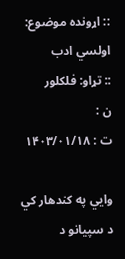:: اړونده موضوع: اولسي ادب
:: تړاو: فلکلور
ن :
ت : ۱۴۰۳/۰۱/۱۸

وايي په کندهار کي د سپيانو د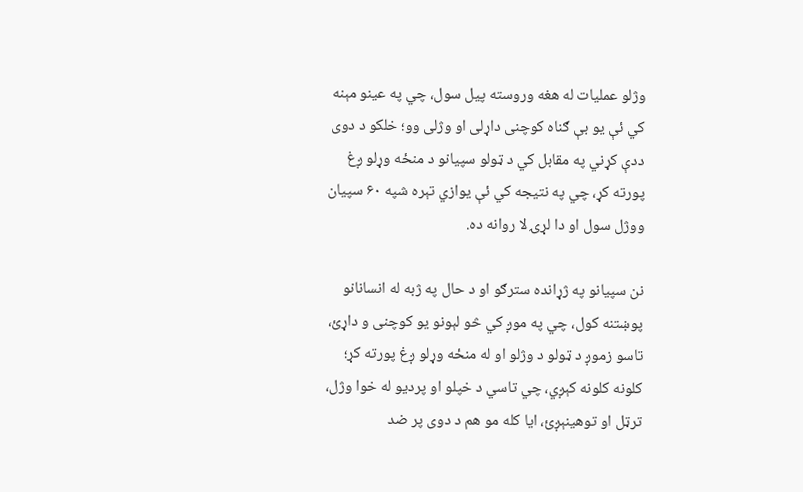وژلو عمليات له هغه وروسته پيل سول، چي په عینو مېنه کي ئې يو بې ګناه کوچنی داړلی او وژلی وو؛ خلکو د دوی ددې کړني په مقابل کي د ټولو سپيانو د منځه وړلو ږغ پورته کړ، چي په نتيجه کي ئې يوازي تېره شپه ۶۰ سپيان ووژل سول او دا لړۍ لا روانه ده.

نن سپيانو په ژړانده سترګو او د حال په ژبه له انسانانو پوښتنه کول، چي په موږ کي څو لېونو يو کوچنی و داړئ، تاسو زموږ د ټولو د وژلو او له منځه وړلو ږغ پورته کړ؛ کلونه کلونه کېږي، چي تاسي د خپلو او پردیو له خوا وژل، ترټل او توهينېږئ، ايا کله مو هم د دوی پر ضد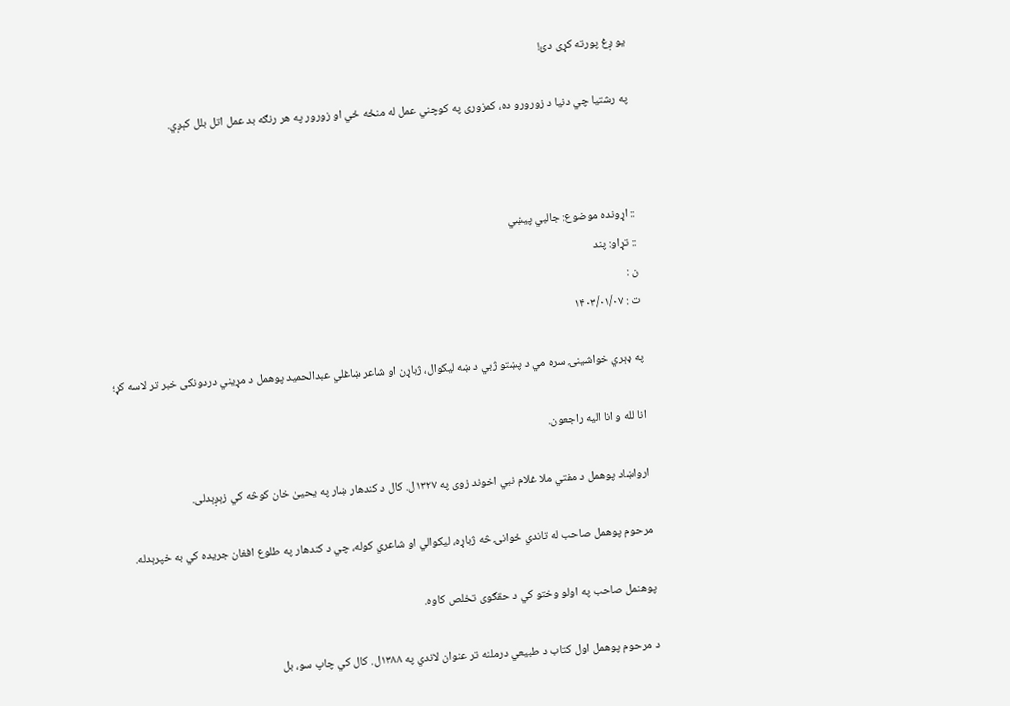يو ږغ پورته کړی دئ!

په رشتيا چي دنيا د زورورو ده، کمزوری په کوچني عمل له منځه ځي او زورور په هر رنګه بد عمل اتل بلل کېږي.



:: اړونده موضوع: جالبي پيښي
:: تړاو: پند
ن :
ت : ۱۴۰۳/۰۱/۰۷

په ډېري خواشينۍ سره مي د پښتو ژبي د ښه ليکوال، ژباړن او شاعر ښاغلي عبدالحميد پوهمل د مړيني دردونکی خبر تر لاسه کړ؛

انا لله و انا اليه راجعون.

ارواښاد پوهمل د مفتي ملا غلام نبي اخوند زوی په ۱۳۲۷ل. کال د کندهار ښار په يحيیٰ خان کوڅه کي زېږېدلی.

مرحوم پوهمل صاحب له تاندي ځوانۍ څه ژباړه، ليکوالي او شاعري کوله، چي د کندهار په طلوع افغان جريده کي به خپرېدله.

پوهنمل صاحب په اولو وختو کي د حقګوی تخلص کاوه.

د مرحوم پوهمل اول کتاب د طبيعي درملنه تر عنوان لاندي په ۱۳۸۸ل. کال کي چاپ سو، بل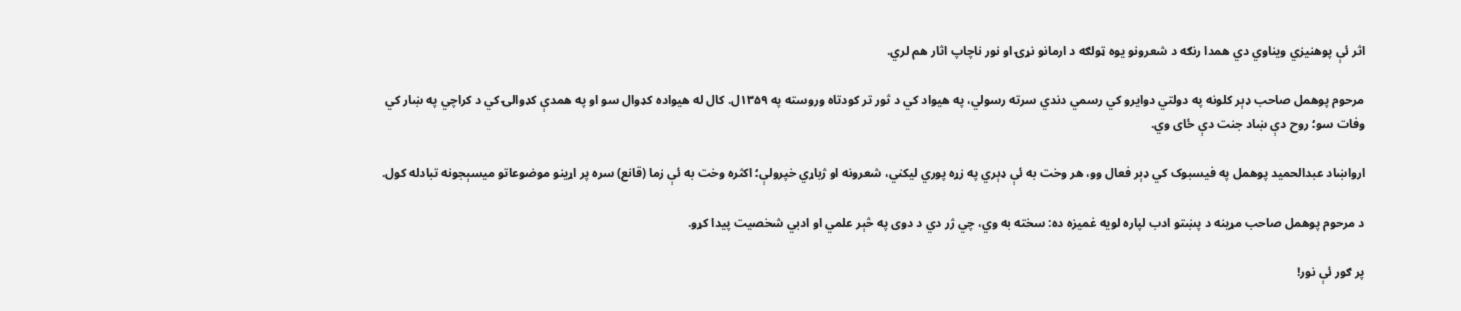اثر ئې پوهنيزي ويناوي دي همدا رنګه د شعرونو يوه ټولګه د ارمانو نړۍ او نور ناچاپ اثار هم لري.

مرحوم پوهمل صاحب ډېر کلونه په دولتي دوايرو کي رسمي دندي سرته رسولي، په هيواد کي د ثور تر کودتاه وروسته په ۱۳۵۹ل. کال له هيواده کډوال سو او په همدې کډوالۍ کي د کراچي په ښار کي وفات سو؛ روح دې ښاد جنت دې ځای وي.

ارواښاد عبدالحمید پوهمل په فيسبوک کي ډېر فعال وو، هر وخت به ئې ډېري په زړه پوري ليکني، شعرونه او ژباړي خپرولې؛ اکثره وخت به ئې زما (قانع) سره پر اړينو موضوعاتو ميسېجونه تبادله کول.

د مرحوم پوهمل صاحب مړينه د پښتو ادب لپاره لويه غمیزه ده: سخته به وي، چي ژر دي د‌ دوی په څېر علمي او ادبي شخصيت پيدا کړو.

پر ګور ئې نور!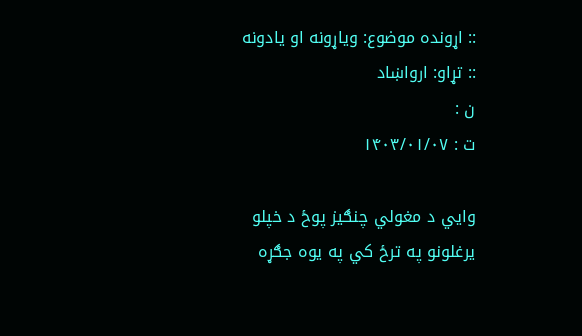:: اړونده موضوع: ویاړونه او یادونه
:: تړاو: ارواښاد
ن :
ت : ۱۴۰۳/۰۱/۰۷

وايي د مغولي چنګيز پوځ د خپلو يرغلونو په ترځ کي په يوه جګړه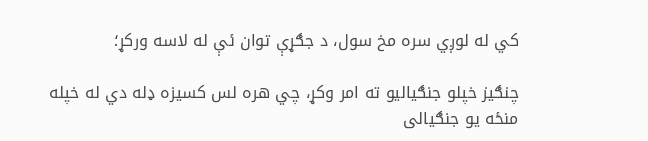کي له لوږي سره مخ سول، د جګړې توان ئې له لاسه ورکړ؛

چنګيز خپلو جنګياليو ته امر وکړ، چي هره لس کسيزه ډله دي له خپله منځه يو جنګيالی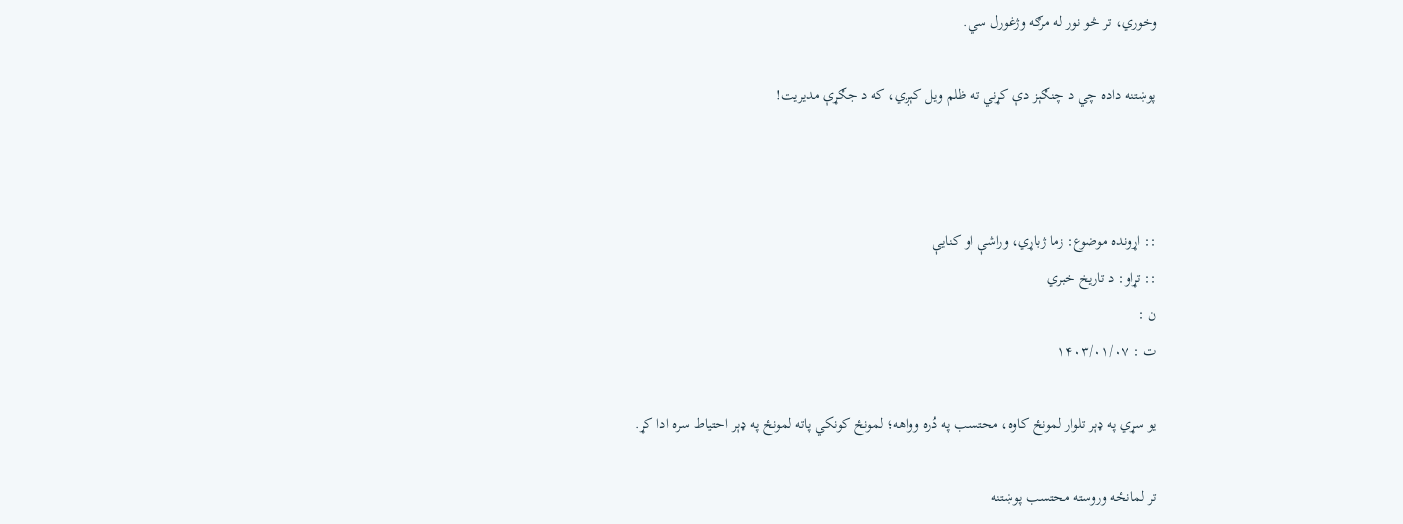وخوري، تر څو نور له مرګه وژغورل سي.

پوښتنه داده چي د چنګېز دې کړني ته ظلم ويل کېږي، که د جګړې مدیریت!



:: اړونده موضوع: زما ژباړي، وراشې او کنايې
:: تړاو: د تاریخ خبري
ن :
ت : ۱۴۰۳/۰۱/۰۷

يو سړي په ډېر تلوار لمونځ کاوه، محتسب په دُره وواهه؛ لمونځ کونکي پاته لمونځ په ډېر احتياط سره ادا کړ.

تر لمانځه وروسته محتسب پوښتنه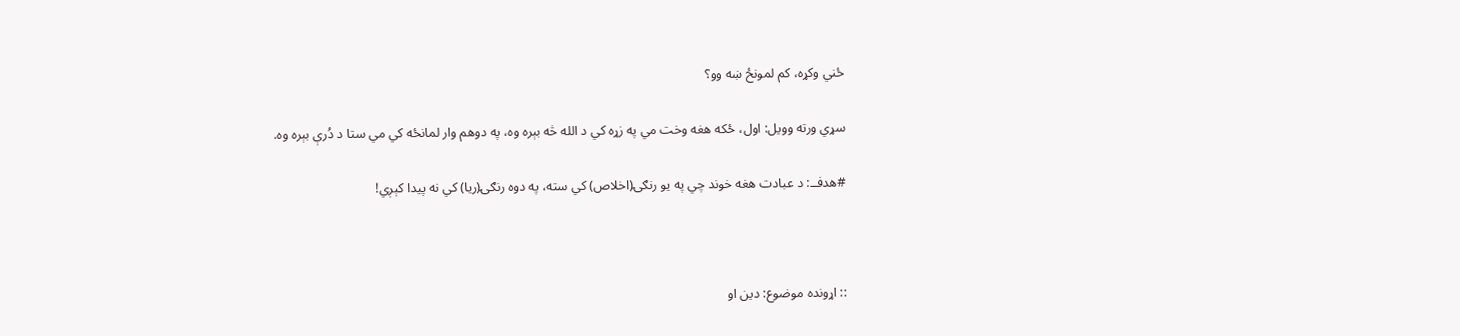ځني وکړه، کم لمونځ ښه وو؟

سړي ورته وويل: اول، ځکه هغه وخت مي په زړه کي د الله څه بېره وه، په دوهم وار لمانځه کي مي ستا د دُرې بېره وه.

#هدفــ: د عبادت هغه خوند چي په يو رنګۍ(اخلاص) کي سته، په دوه رنګۍ(ريا) کي نه پيدا کېږي!



:: اړونده موضوع: دين او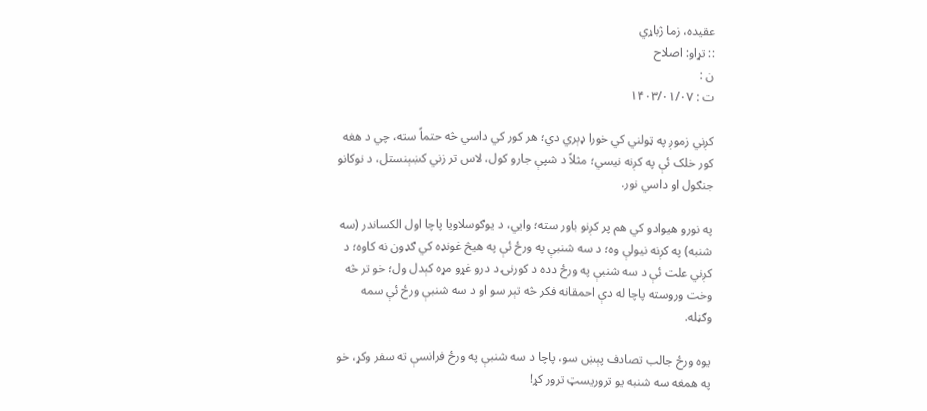عقيده، زما ژباړي
:: تړاو: اصلاح
ن :
ت : ۱۴۰۳/۰۱/۰۷

کږني زموږ په ټولني کي خورا ډېري دي؛ هر کور کي داسي څه حتماً سته، چي د هغه کور خلک ئې په کږنه نيسي؛ مثلاً د شپې جارو کول، لاس تر زني کښېنستل، د نوکانو جنګول او داسي نور.

په نورو هيوادو کي هم پر کږنو باور سته؛ وايي، د يوګوسلاويا پاچا اول الکساندر (سه شنبه) په کږنه نيولې وه؛ د سه شنبې په ورځ ئې په هيڅ غونډه کي ګډون نه کاوه؛ د کږني علت ئې د سه شنبې په ورځ دده د کورنۍ د درو غړو مړه کېدل ول؛ خو تر څه وخت وروسته پاچا له دې احمقانه فکر څه تېر سو او د سه شنبې ورځ ئې سمه وګڼله.

يوه ورځ جالب تصادف پېښ سو، پاچا د سه شنبې په ورځ فرانسې ته سفر وکړ، خو په همغه سه شنبه يو تروریسټ ترور کړ!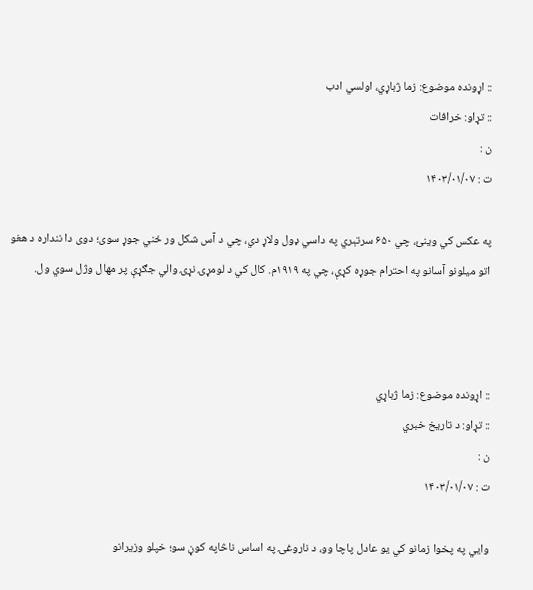:: اړونده موضوع: زما ژباړي، اولسي ادب
:: تړاو: خرافات
ن :
ت : ۱۴۰۳/۰۱/۰۷

په عکس کي وينئ، چي ۶۵۰ سرتېري په داسي ډول ولاړ دي، چي د آس شکل ور ځني جوړ سوی؛ دوی دا ننداره د هغو اتو ميلونو آسانو په احترام جوړه کړې، چي په ۱۹۱۹م. کال کي د لومړۍ نړۍ والي جګړې پر مهال وژل سوي ول.



:: اړونده موضوع: زما ژباړي
:: تړاو: د تاریخ خبري
ن :
ت : ۱۴۰۳/۰۱/۰۷

وايي په پخوا زمانو کي يو عادل پاچا وو، د ناروغۍ په اساس ناڅاپه کوڼ سو؛ خپلو وزيرانو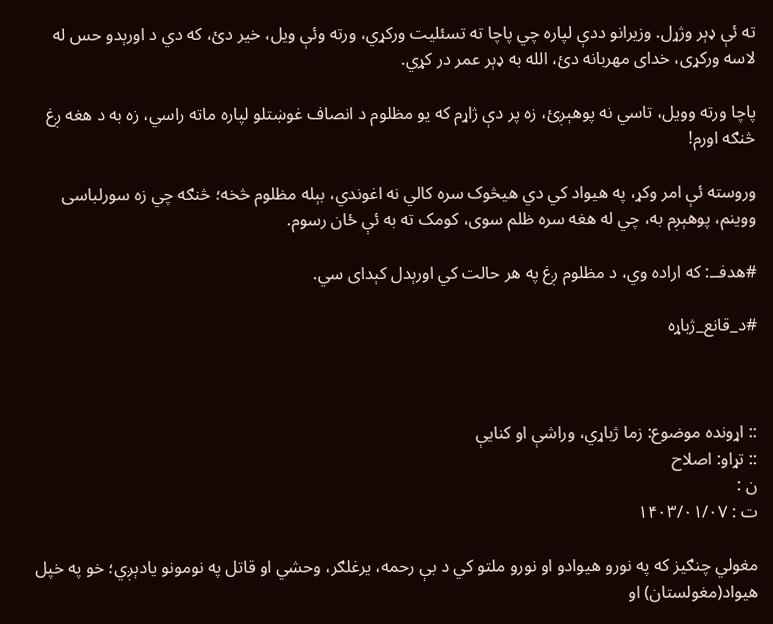ته ئې ډېر وژړل. وزيرانو ددې لپاره چي پاچا ته تسئليت ورکړي، ورته وئې ويل، خير دئ، که دي د اورېدو حس له لاسه ورکړی، خدای مهربانه دئ، الله به ډېر عمر در کړي.

پاچا ورته وويل، تاسي نه پوهېږئ، زه پر دې ژاړم که يو مظلوم د انصاف غوښتلو لپاره ماته راسي، زه به د‌ هغه ږغ څنګه اورم!

وروسته ئې امر وکړ، په هيواد کي دي هيڅوک سره کالي نه اغوندي، بېله مظلوم څخه؛ څنګه چي زه سورلباسی ووينم، پوهېږم به، چي له هغه سره ظلم سوی، کومک ته به ئې ځان رسوم.

#هدفــ: که اراده وي، د مظلوم ږغ په هر حالت کي اورېدل کېدای سي.

#د_قانع_ژباړه



:: اړونده موضوع: زما ژباړي، وراشې او کنايې
:: تړاو: اصلاح
ن :
ت : ۱۴۰۳/۰۱/۰۷

مغولي چنګيز که په نورو هيوادو او نورو ملتو کي د بې رحمه، يرغلګر، وحشي او قاتل په نومونو يادېږي؛ خو په خپل هيواد(مغولستان) او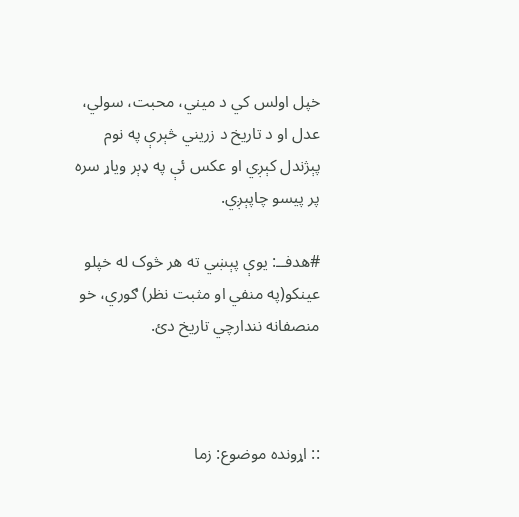خپل اولس کي د ميني، محبت، سولي، عدل او د تاريخ د زريني څېرې په نوم پېژندل کېږي او عکس ئې په ډېر وياړ سره پر پيسو چاپېږي.

#هدفــ: يوې پېښي ته هر څوک له خپلو عینکو(په منفي او مثبت نظر) ګوري، خو منصفانه نندارچي تاريخ دئ.



:: اړونده موضوع: زما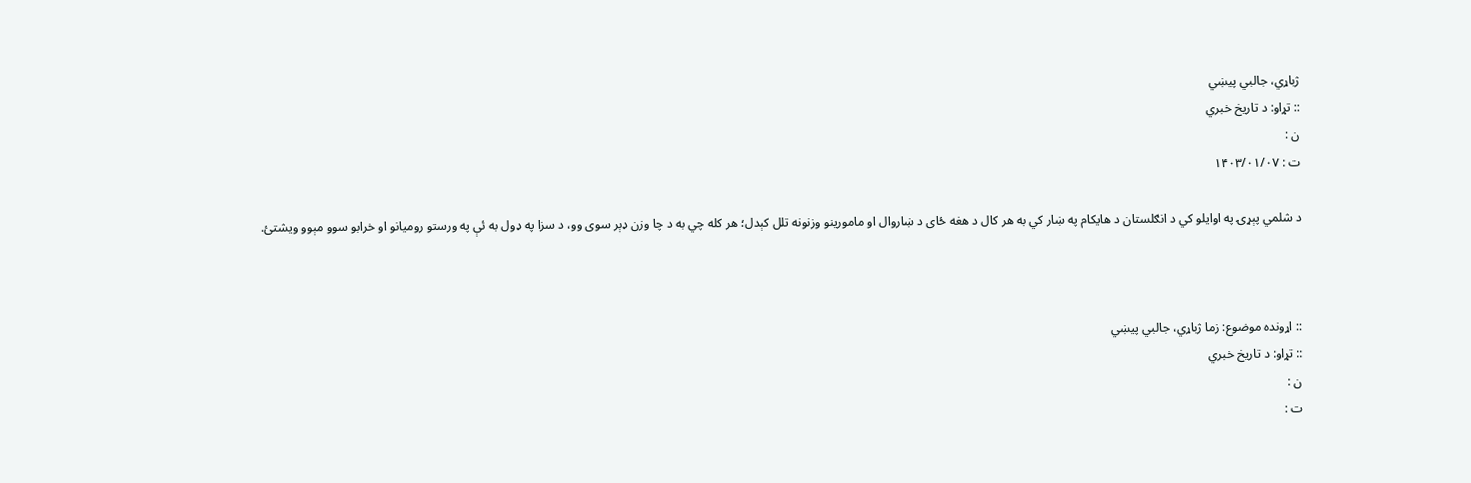ژباړي، جالبي پيښي
:: تړاو: د تاریخ خبري
ن :
ت : ۱۴۰۳/۰۱/۰۷

د شلمي پېړۍ په اوايلو کي د انګلستان د هايکام په ښار کي به هر کال د هغه ځای د ښاروال او مامورينو وزنونه تلل کېدل؛ هر کله چي به د چا وزن ډېر سوی وو، د سزا په ډول به ئې په ورستو روميانو او خرابو سوو مېوو ويشتئ.



:: اړونده موضوع: زما ژباړي، جالبي پيښي
:: تړاو: د تاریخ خبري
ن :
ت :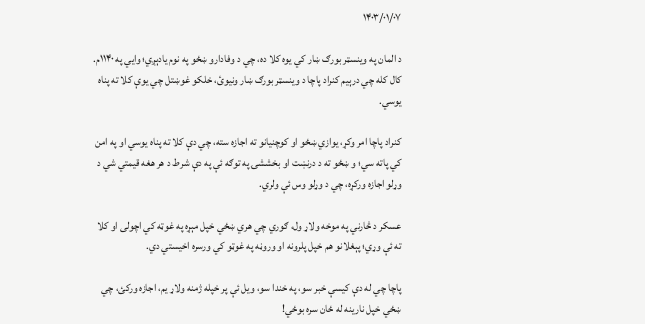۱۴۰۳/۰۱/۰۷

د المان په وينسټر بورګ ښار کي يوه کلا ده، چي د وفادارو ښځو په نوم يادېږي؛ وايي په ۱۱۴۰م. کال کله چي درېيم کنراد پاچا د وينسټر بورګ ښار ونيوئ، خلکو غوښتل چي يوې کلا ته پناه يوسي.

کنراد پاچا امر وکړ، يوازي ښځو او کوچنيانو ته اجازه سته، چي دې کلا ته پناه یوسي او په امن کي پاته سي؛ و ښځو ته د درنښت او بخششۍ په توګه ئې په دې شرط د هر هغه قيمتي شي د وړلو اجازه ورکړه، چي د وړلو وس ئې ولري.

عسکر د څارني په موخه ولاړ ول، ګوري چي هري ښځي خپل مېړه په غوټه کي اچولی او کلا ته ئې وړي‌؛ پېغلانو هم خپل پلرونه او وروڼه په غوټو کي ورسره اخيستي دي.

پاچا چي له دې کيسې خبر سو، په خندا سو، ويل ئې پر خپله ژمنه ولاړ يم، اجازه ورکئ، چي ښځي خپل نارينه له ځان سره بوځي!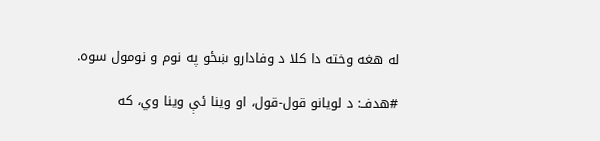له هغه وخته دا کلا د وفادارو ښځو په نوم و نومول سوه.

#هدفــ: د لويانو قول-قول، او وينا ئې وينا وي، که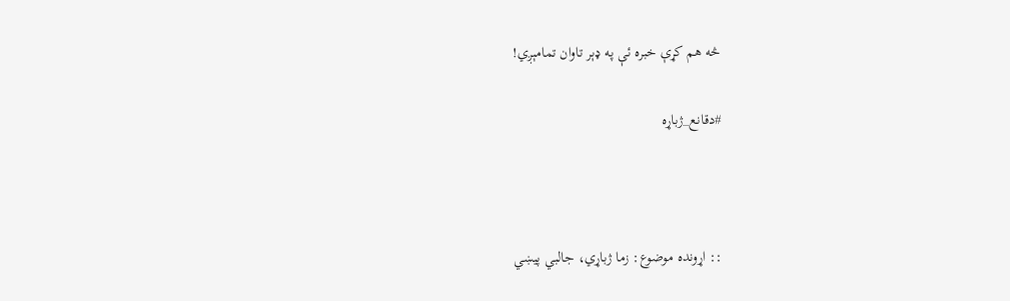څه هم کړې خبره ئې په ډېر تاوان تمامېږي!

#دقانع_ژباړه



:: اړونده موضوع: زما ژباړي، جالبي پيښي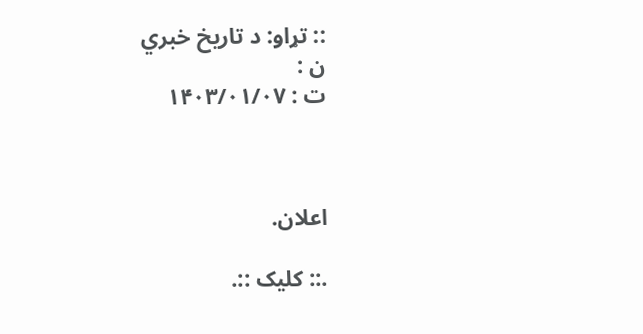:: تړاو: د تاریخ خبري
ن :
ت : ۱۴۰۳/۰۱/۰۷



اعلان.

.:: کلیک ::.